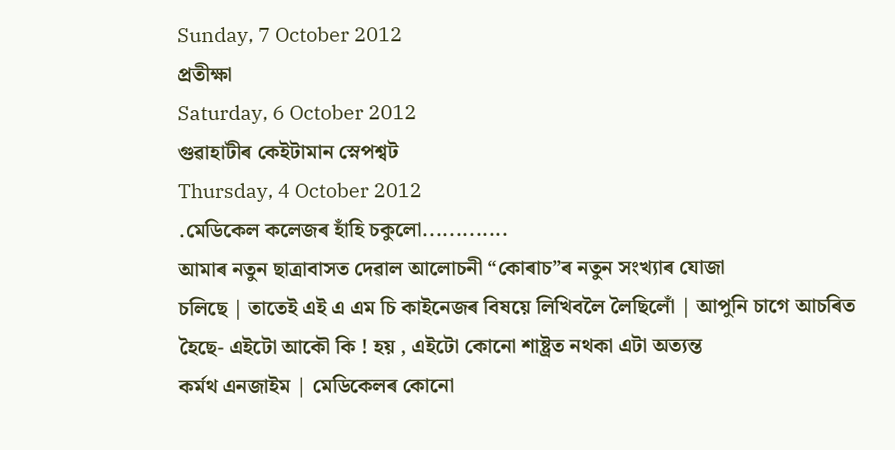Sunday, 7 October 2012
প্ৰতীক্ষা
Saturday, 6 October 2012
গুৱাহাটীৰ কেইটামান স্নেপশ্বট
Thursday, 4 October 2012
.মেডিকেল কলেজৰ হাঁহি চকুলো.............
আমাৰ নতুন ছাত্ৰাবাসত দেৱাল আলোচনী “কোৰাচ”ৰ নতুন সংখ্যাৰ যোজা
চলিছে | তাতেই এই এ এম চি কাইনেজৰ বিষয়ে লিখিবলৈ লৈছিলোঁ | আপুনি চাগে আচৰিত হৈছে- এইটো আকৌ কি ! হয় , এইটো কোনো শাষ্ট্ৰত নথকা এটা অত্যন্ত
কৰ্মথ এনজাইম | মেডিকেলৰ কোনো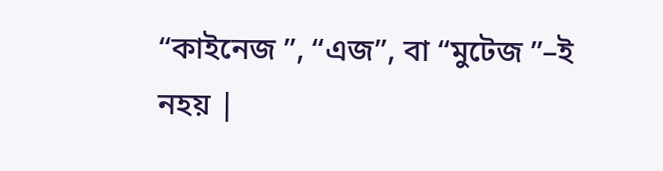“কাইনেজ ”, “এজ”, বা “মুটেজ ”–ই নহয় |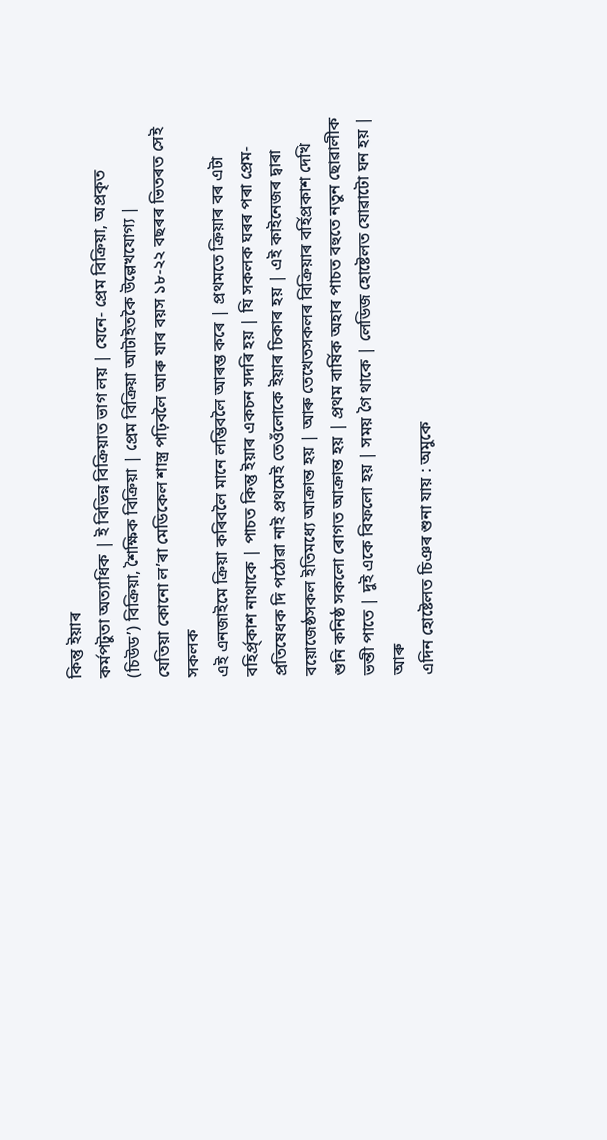কিন্তু ইয়াৰ
কৰ্মপটুতা অত্যাধিক | ই বিভিন্ন বিক্ৰিয়াত ভাগ লয় | যেনে- প্ৰেম বিক্ৰিয়া, অপ্ৰকৃত
(চিউড’) বিক্ৰিয়া, শৈক্ষিক বিক্ৰিয়া | প্ৰেম বিক্ৰিয়া আটাইতকৈ উল্লেখযোগ্য |
যেতিয়া কোনো ল’ৰা মেডিকেল শাস্ত্ৰ পঢ়িবলৈ আৰু যাৰ বয়স ১৮-২২ বছৰৰ ভিতৰত সেই সকলক
এই এনজাইমে ক্ৰিয়া কৰিবলৈ মানে লম্ভিবলৈ আৰম্ভ কৰে | প্ৰথমতে ক্ৰিয়াৰ বৰ এটা
বহিৰ্প্ৰ্কাশ নাথাকে | পাচত কিন্তু ইয়াৰ একচন সদৰি হয় | যি সকলক ঘৰৰ পৰা প্ৰেম-
প্ৰতিষেধক দি পঠোৱা নাই প্ৰথমেই তেওঁলোকে ইয়াৰ চিকাৰ হয় | এই কাইনেজৰ দ্বাৰা
বয়োজেষ্ঠসকল ইতিমধ্যে আক্ৰান্ত হয় | আৰু তেখেতসকলৰ বিক্ৰিয়াৰ বৰ্হিপ্ৰকাশ দেখি
শুনি কনিষ্ঠ সকলো ৰোগত আক্ৰান্ত হয় | প্ৰথম বাৰ্ষিক অহাৰ পাচত বহুতে নতুন ছোৱালীক
ভন্তী পাতে | দুই একে বিফলো হয় | সময় গৈ থাকে | লেডিজ হোষ্টেলত যোৱাটো ঘন হয় | আৰু
এদিন হোষ্টেলত চিঞৰ শুনা যায় : অমুকে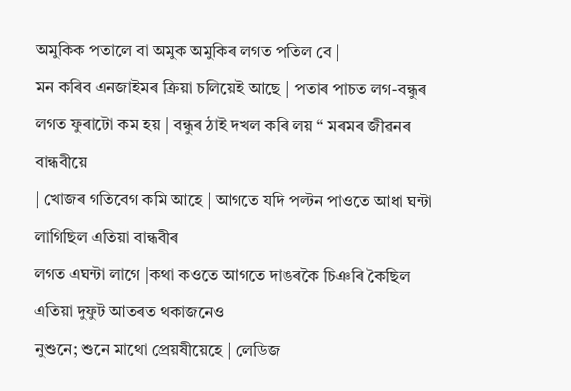অমুকিক পতালে বা অমুক অমুকিৰ লগত পতিল বে |
মন কৰিব এনজাইমৰ ক্ৰিয়া চলিয়েই আছে | পতাৰ পাচত লগ-বন্ধুৰ লগত ফুৰাটো কম হয় | বন্ধুৰ ঠাই দখল কৰি লয় “ মৰমৰ জীৱনৰ বান্ধবীয়ে
| খোজৰ গতিবেগ কমি আহে | আগতে যদি পল্টন পাওতে আধা ঘন্টা লাগিছিল এতিয়া বান্ধবীৰ
লগত এঘন্টা লাগে |কথা কওতে আগতে দাঙৰকৈ চিঞৰি কৈছিল এতিয়া দুফুট আতৰত থকাজনেও
নুশুনে; শুনে মাথো প্ৰেয়ষীয়েহে | লেডিজ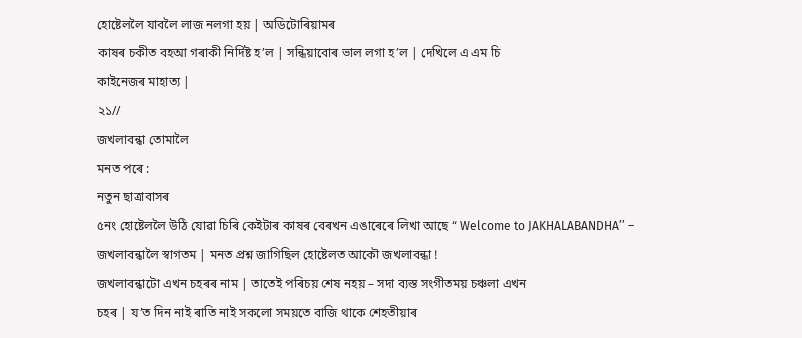হোষ্টেললৈ যাবলৈ লাজ নলগা হয় | অডিটোৰিয়ামৰ
কাষৰ চকীত বহআ গৰাকী নিৰ্দিষ্ট হ’ল | সন্ধিয়াবোৰ ভাল লগা হ’ল | দেখিলে এ এম চি
কাইনেজৰ মাহাত্য |
২১//
জখলাবন্ধা তোমালৈ
মনত পৰে :
নতুন ছাত্ৰাবাসৰ
৫নং হোষ্টেললৈ উঠি যোৱা চিৰি কেইটাৰ কাষৰ বেৰখন এঙাৰেৰে লিখা আছে “ Welcome to JAKHALABANDHA’’ – জখলাবন্ধালৈ স্বাগতম | মনত প্ৰশ্ন জাগিছিল হোষ্টেলত আকৌ জখলাবন্ধা !
জখলাবন্ধাটো এখন চহৰৰ নাম | তাতেই পৰিচয় শেষ নহয় – সদা ব্যস্ত সংগীতময় চঞ্চলা এখন
চহৰ | য’ত দিন নাই ৰাতি নাই সকলো সময়তে বাজি থাকে শেহতীয়াৰ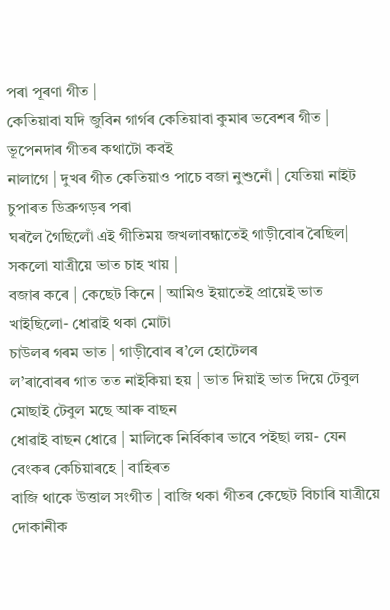পৰা পূৰণা গীত |
কেতিয়াবা যদি জুবিন গাৰ্গৰ কেতিয়াবা কুমাৰ ভবেশৰ গীত | ভূপেনদাৰ গীতৰ কথাটো কবই
নালাগে | দুখৰ গীত কেতিয়াও পাচে বজা নুশুনোঁ | যেতিয়া নাইট চুপাৰত ডিব্ৰুগড়ৰ পৰা
ঘৰলৈ গৈছিলোঁ এই গীতিময় জখলাবন্ধাতেই গাড়ীবোৰ ৰৈছিল| সকলো যাত্ৰীয়ে ভাত চাহ খায় |
বজাৰ কৰে | কেছেট কিনে | আমিও ইয়াতেই প্ৰায়েই ভাত খাইছিলো- ধোৱাই থকা মোটা
চাউলৰ গৰম ভাত | গাড়ীবোৰ ৰ’লে হোটেলৰ
ল’ৰাবোৰৰ গাত তত নাইকিয়া হয় | ভাত দিয়াই ভাত দিয়ে টেবুল মোছাই টেবুল মছে আৰু বাছন
ধোৱাই বাছন ধোৱে | মালিকে নিৰ্বিকাৰ ভাবে পইছা লয়- যেন বেংকৰ কেচিয়াৰহে | বাহিৰত
বাজি থাকে উত্তাল সংগীত | বাজি থকা গীতৰ কেছেট বিচাৰি যাত্ৰীয়ে দোকানীক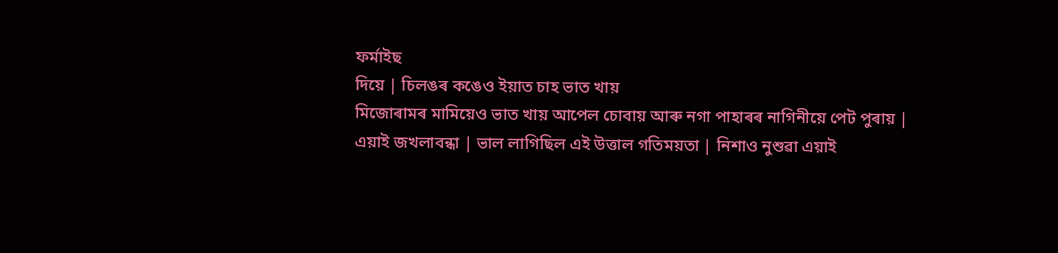ফৰ্মাইছ
দিয়ে | চিলঙৰ কঙেও ইয়াত চাহ ভাত খায়
মিজোৰামৰ মামিয়েও ভাত খায় আপেল চোবায় আৰু নগা পাহাৰৰ নাগিনীয়ে পেট পুৰায় |
এয়াই জখলাবন্ধা | ভাল লাগিছিল এই উত্তাল গতিময়তা | নিশাও নুশুৱা এয়াই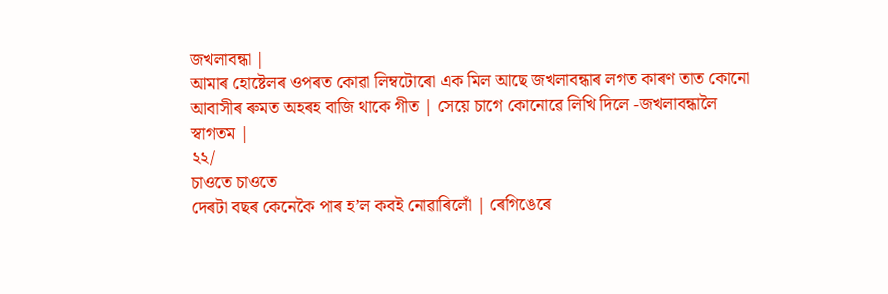জখলাবন্ধা |
আমাৰ হোষ্টেলৰ ওপৰত কোৱা লিম্বটোৰো এক মিল আছে জখলাবন্ধাৰ লগত কাৰণ তাত কোনো
আবাসীৰ ৰুমত অহৰহ বাজি থাকে গীত | সেয়ে চাগে কোনোৱে লিখি দিলে -জখলাবন্ধালৈ
স্বাগতম |
২২/
চাওতে চাওতে
দেৰটা বছৰ কেনেকৈ পাৰ হ’ল কবই নোৱাৰিলোঁ | ৰেগিঙেৰে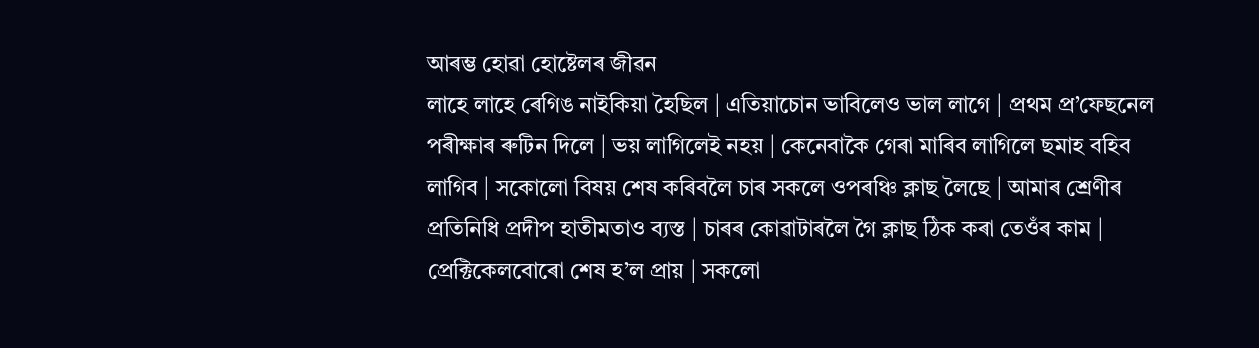আৰম্ভ হোৱা হোষ্টেলৰ জীৱন
লাহে লাহে ৰেগিঙ নাইকিয়া হৈছিল | এতিয়াচোন ভাবিলেও ভাল লাগে | প্ৰথম প্ৰ’ফেছনেল
পৰীক্ষাৰ ৰুটিন দিলে | ভয় লাগিলেই নহয় | কেনেবাকৈ গেৰা মাৰিব লাগিলে ছমাহ বহিব
লাগিব | সকোলো বিষয় শেষ কৰিবলৈ চাৰ সকলে ওপৰঞ্চি ক্লাছ লৈছে | আমাৰ শ্ৰেণীৰ
প্ৰতিনিধি প্ৰদীপ হাতীমতাও ব্যস্ত | চাৰৰ কোৱাটাৰলৈ গৈ ক্লাছ ঠিক কৰা তেওঁৰ কাম |
প্ৰেক্টিকেলবোৰো শেষ হ’ল প্ৰায় | সকলো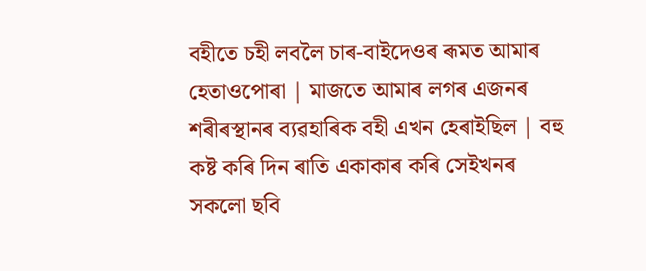বহীতে চহী লবলৈ চাৰ-বাইদেওৰ ৰূমত আমাৰ
হেতাওপোৰা | মাজতে আমাৰ লগৰ এজনৰ শৰীৰস্থানৰ ব্যৱহাৰিক বহী এখন হেৰাইছিল | বহু কষ্ট কৰি দিন ৰাতি একাকাৰ কৰি সেইখনৰ
সকলো ছবি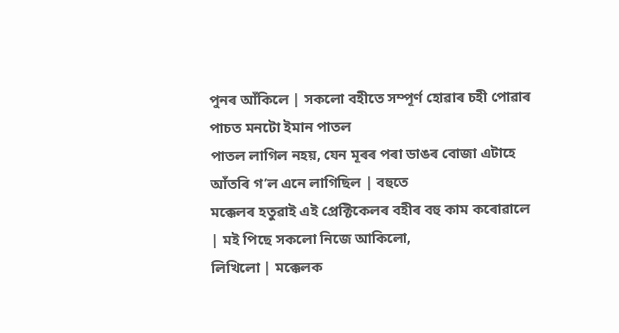পুনৰ আঁকিলে | সকলো বহীতে সম্পূৰ্ণ হোৱাৰ চহী পোৱাৰ পাচত মনটো ইমান পাতল
পাতল লাগিল নহয়, যেন মূৰৰ পৰা ডাঙৰ বোজা এটাহে আঁতৰি গ’ল এনে লাগিছিল | বহুতে
মক্কেলৰ হতুৱাই এই প্ৰেক্টিকেলৰ বহীৰ বহু কাম কৰোৱালে | মই পিছে সকলো নিজে আকিলো,
লিখিলো | মক্কেলক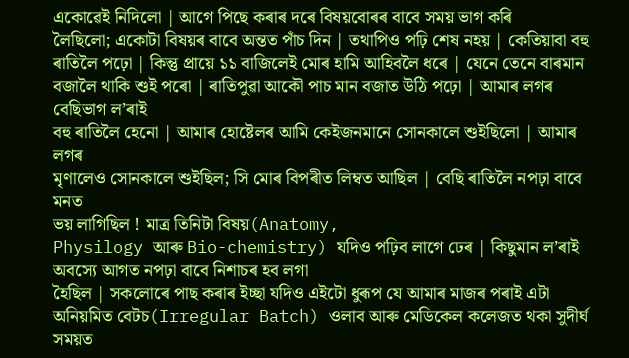একোৱেই নিদিলো | আগে পিছে কৰাৰ দৰে বিষয়বোৰৰ বাবে সময় ভাগ কৰি
লৈছিলো; একোটা বিষয়ৰ বাবে অন্তত পাঁচ দিন | তথাপিও পঢ়ি শেষ নহয় | কেতিয়াবা বহু
ৰাতিলৈ পঢ়ো | কিন্তু প্ৰায়ে ১১ বাজিলেই মোৰ হামি আহিবলৈ ধৰে | যেনে তেনে বাৰমান
বজালৈ থাকি শুই পৰো | ৰাতিপুৱা আকৌ পাচ মান বজাত উঠি পঢ়ো | আমাৰ লগৰ বেছিভাগ ল’ৰাই
বহু ৰাতিলৈ হেনো | আমাৰ হোষ্টেলৰ আমি কেইজনমানে সোনকালে শুইছিলো | আমাৰ লগৰ
মৃণালেও সোনকালে শুইছিল; সি মোৰ বিপৰীত লিম্বত আছিল | বেছি ৰাতিলৈ নপঢ়া বাবে মনত
ভয় লাগিছিল ! মাত্ৰ তিনিটা বিষয়(Anatomy,
Physilogy আৰু Bio-chemistry) যদিও পঢ়িব লাগে ঢেৰ | কিছুমান ল’ৰাই অবস্যে আগত নপঢ়া বাবে নিশাচৰ হব লগা
হৈছিল | সকলোৰে পাছ কৰাৰ ইচ্ছা যদিও এইটো ধুৰূপ যে আমাৰ মাজৰ পৰাই এটা অনিয়মিত বেটচ(Irregular Batch) ওলাব আৰু মেডিকেল কলেজত থকা সুদীৰ্ঘ সময়ত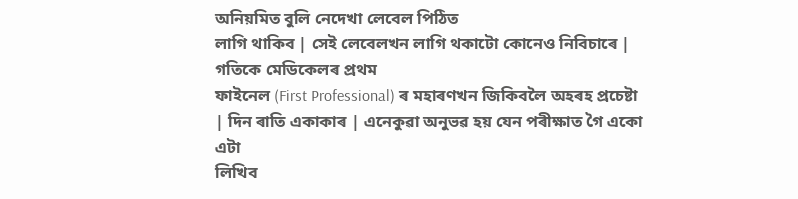অনিয়মিত বুলি নেদেখা লেবেল পিঠিত
লাগি থাকিব | সেই লেবেলখন লাগি থকাটো কোনেও নিবিচাৰে | গতিকে মেডিকেলৰ প্ৰথম
ফাইনেল (First Professional) ৰ মহাৰণখন জিকিবলৈ অহৰহ প্ৰচেষ্টা | দিন ৰাতি একাকাৰ | এনেকুৱা অনুভৱ হয় যেন পৰীক্ষাত গৈ একো এটা
লিখিব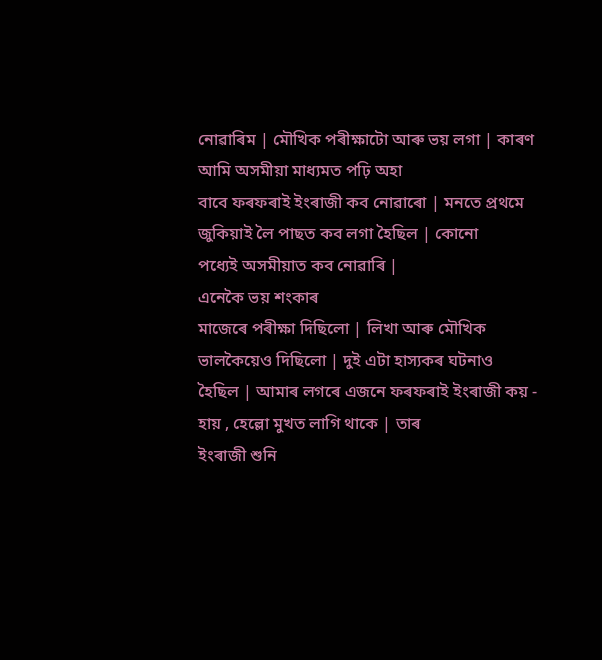নোৱাৰিম | মৌখিক পৰীক্ষাটো আৰু ভয় লগা | কাৰণ আমি অসমীয়া মাধ্যমত পঢ়ি অহা
বাবে ফৰফৰাই ইংৰাজী কব নোৱাৰো | মনতে প্ৰথমে জুকিয়াই লৈ পাছত কব লগা হৈছিল | কোনো
পধ্যেই অসমীয়াত কব নোৱাৰি |
এনেকৈ ভয় শংকাৰ
মাজেৰে পৰীক্ষা দিছিলো | লিখা আৰু মৌখিক ভালকৈয়েও দিছিলো | দুই এটা হাস্যকৰ ঘটনাও
হৈছিল | আমাৰ লগৰে এজনে ফৰফৰাই ইংৰাজী কয় - হায় , হেল্লো মুখত লাগি থাকে | তাৰ
ইংৰাজী শুনি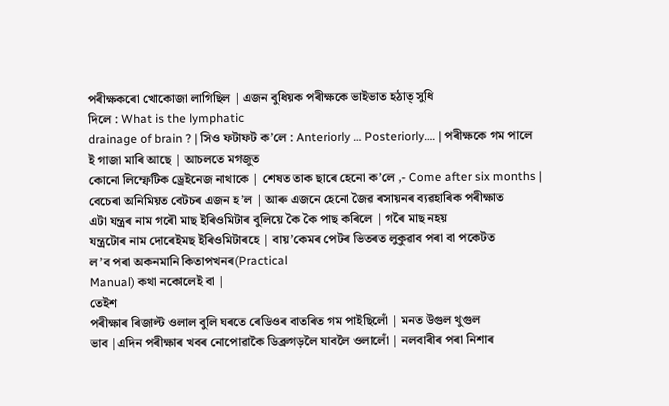পৰীক্ষকৰো খোকোজা লাগিছিল | এজন বুধিয়ক পৰীক্ষকে ভাইভাত হঠাত্ সুধি
দিলে : What is the lymphatic
drainage of brain ? | সিও ফটাফট ক’লে : Anteriorly … Posteriorly…. | পৰীক্ষকে গম পালে ই গাজা মাৰি আছে | আচলতে মগজুত
কোনো লিম্ফেটিক ড্ৰেইনেজ নাথাকে | শেষত তাক ছাৰে হেনো ক’লে ,- Come after six months | বেচেৰা অনিমিয়ত বেটচৰ এজন হ’ল | আৰু এজনে হেনো জৈৱ ৰসায়নৰ ব্যৱহাৰিক পৰীক্ষাত
এটা যন্ত্ৰৰ নাম গৰৌ মাছ ইৰিওমিটাৰ বুলিয়ে কৈ কৈ পাছ কৰিলে | গৰৈ মাছ নহয়
যন্ত্ৰটোৰ নাম দোৰেইমছ ইৰিওমিটাৰহে | বায়’কেমৰ পেটৰ ভিতৰত লুকুৱাব পৰা বা পকেটত
ল’ব পৰা অকনমানি কিতাপখনৰ(Practical
Manual) কথা নকোলেই বা |
তেইশ
পৰীক্ষাৰ ৰিজাল্ট ওলাল বুলি ঘৰতে ৰেডিওৰ বাতৰিত গম পাইছিলোঁ | মনত উগুল থুগুল
ভাব |এদিন পৰীক্ষাৰ খবৰ নোপোৱাকৈ ডিব্ৰুগড়লৈ যাবলৈ ওলালোঁ | নলবাৰীৰ পৰা নিশাৰ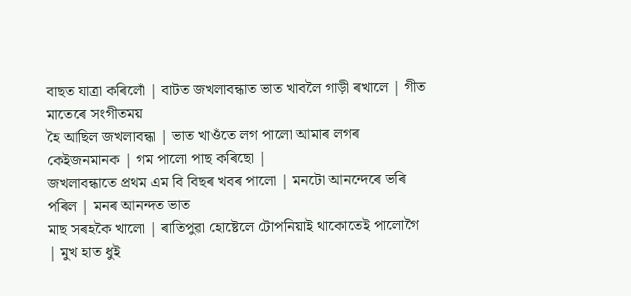বাছত যাত্ৰা কৰিলোঁ | বাটত জখলাবন্ধাত ভাত খাবলৈ গাড়ী ৰখালে | গীত মাতেৰে সংগীতময়
হৈ আছিল জখলাবন্ধা | ভাত খাওঁতে লগ পালো আমাৰ লগৰ কেইজনমানক | গম পালো পাছ কৰিছো |
জখলাবন্ধাতে প্ৰথম এম বি বিছৰ খবৰ পালো | মনটো আনন্দেৰে ভৰি পৰিল | মনৰ আনন্দত ভাত
মাছ সৰহকৈ খালো | ৰাতিপুৱা হোষ্টেলে টোপনিয়াই থাকোতেই পালোগৈ | মুখ হাত ধুই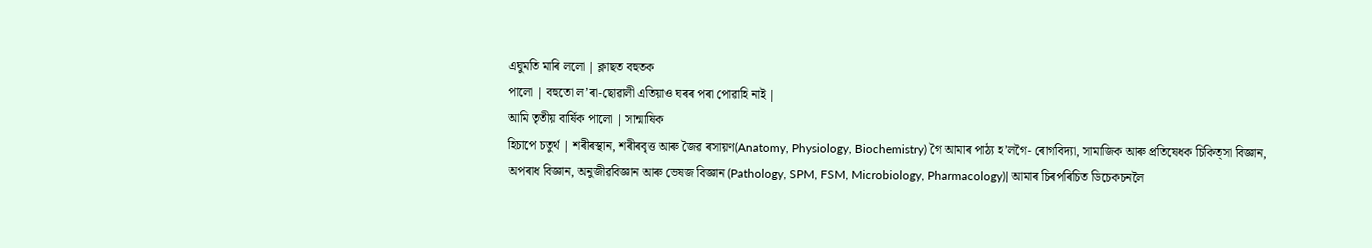এঘুমতি মাৰি ললো | ক্লাছত বহুতক
পালো | বহুতো ল’ৰা-ছোৱালী এতিয়াও ঘৰৰ পৰা পোৱাহি নাই |
আমি তৃতীয় বাৰ্ষিক পালো | সান্মাষিক
হিচাপে চতুৰ্থ | শৰীৰস্থান, শৰীৰবৃত্ত আৰু জৈৱ ৰসায়ণ(Anatomy, Physiology, Biochemistry) গৈ আমাৰ পাঠ্য হ’লগৈ- ৰোগবিদ্যা, সামাজিক আৰু প্ৰতিষেধক চিকিত্সা বিজ্ঞান,
অপৰাধ বিজ্ঞান, অনুজীৱবিজ্ঞান আৰু ভেষজ বিজ্ঞান (Pathology, SPM, FSM, Microbiology, Pharmacology)| আমাৰ চিৰপৰিচিত ডিচেকচনলৈ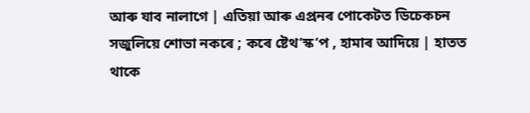আৰু যাব নালাগে | এতিয়া আৰু এপ্ৰনৰ পোকেটত ডিচেকচন
সজুলিয়ে শোভা নকৰে ; কৰে ষ্টেথ’স্ক’প , হামাৰ আদিয়ে | হাতত থাকে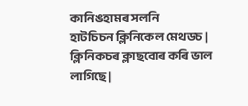কানিঙহামৰ সলনি
হাটচিচন ক্লিনিকেল মেথডচ | ক্লিনিকচৰ ক্লাছবোৰ কৰি ভাল লাগিছে |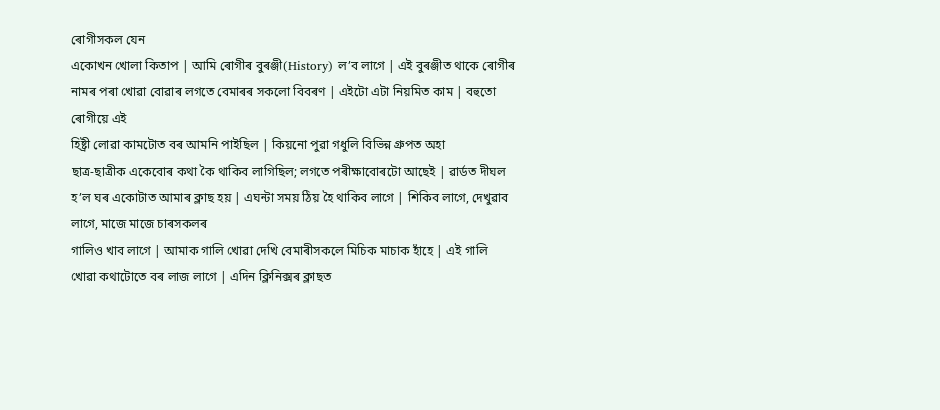ৰোগীসকল যেন
একোখন খোলা কিতাপ | আমি ৰোগীৰ বুৰঞ্জী(History) ল’ব লাগে | এই বুৰঞ্জীত থাকে ৰোগীৰ নামৰ পৰা খোৱা বোৱাৰ লগতে বেমাৰৰ সকলো বিবৰণ | এইটো এটা নিয়মিত কাম | বহুতো ৰোগীয়ে এই
হিষ্ট্ৰী লোৱা কামটোত বৰ আমনি পাইছিল | কিয়নো পুৱা গধুলি বিভিন্ন গ্ৰুপত অহা
ছাত্ৰ-ছাত্ৰীক একেবোৰ কথা কৈ থাকিব লাগিছিল; লগতে পৰীক্ষাবোৰটো আছেই | ৱাৰ্ডত দীঘল
হ’ল ঘৰ একোটাত আমাৰ ক্লাছ হয় | এঘন্টা সময় ঠিয় হৈ থাকিব লাগে | শিকিব লাগে, দেখুৱাব লাগে, মাজে মাজে চাৰসকলৰ
গালিও খাব লাগে | আমাক গালি খোৱা দেখি বেমাৰীসকলে মিচিক মাচাক হাঁহে | এই গালি
খোৱা কথাটোতে বৰ লাজ লাগে | এদিন ক্লিনিক্সৰ ক্লাছত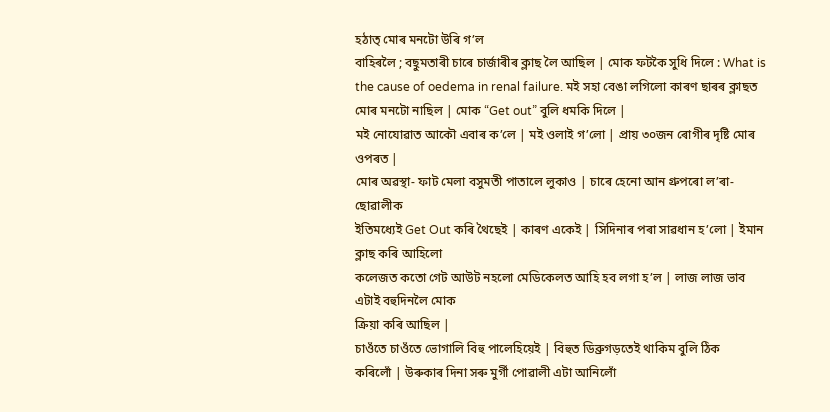হঠাত্ মোৰ মনটো উৰি গ’ল
বাহিৰলৈ ; বছুমতাৰী চাৰে চাৰ্জাৰীৰ ক্লাছ লৈ আছিল | মোক ফটকৈ সুধি দিলে : What is the cause of oedema in renal failure. মই সহা বেঙা লগিলো কাৰণ ছাৰৰ ক্লাছত মোৰ মনটো নাছিল | মোক “Get out” বুলি ধমকি দিলে |
মই নোযোৱাত আকৌ এবাৰ ক’লে | মই ওলাই গ’লো | প্ৰায় ৩০জন ৰোগীৰ দৃষ্টি মোৰ ওপৰত |
মোৰ অৱস্থা- ফাট মেলা বসুমতী পাতালে লুকাও | চাৰে হেনো আন গ্ৰুপৰো ল’ৰা-ছোৱালীক
ইতিমধ্যেই Get Out কৰি থৈছেই | কাৰণ একেই | সিদিনাৰ পৰা সাৱধান হ’লো | ইমান ক্লাছ কৰি আহিলো
কলেজত কতো গেট আউট নহলো মেডিকেলত আহি হব লগা হ’ল | লাজ লাজ ভাব এটাই বহুদিনলৈ মোক
ক্ৰিয়া কৰি আছিল |
চাওঁতে চাওঁতে ভোগালি বিহু পালেহিয়েই | বিহুত ডিব্ৰুগড়তেই থাকিম বুলি ঠিক
কৰিলোঁ | উৰুকাৰ দিনা সৰু মুৰ্গী পোৱালী এটা আনিলোঁ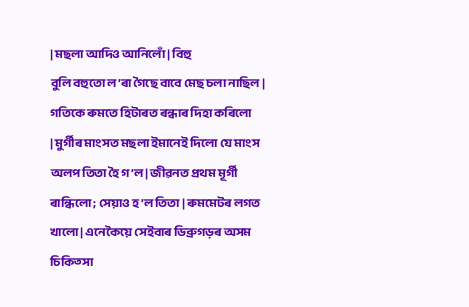| মছলা আদিও আনিলোঁ | বিহু
বুলি বহুতো ল’ৰা গৈছে বাবে মেছ চলা নাছিল | গতিকে ৰুমতে হিটাৰত ৰন্ধাৰ দিহা কৰিলো
| মুৰ্গীৰ মাংসত মছলা ইমানেই দিলো যে মাংস অলপ তিতা হৈ গ’ল | জীৱনত প্ৰথম মূৰ্গী
ৰান্ধিলো ; সেয়াও হ’ল তিতা | ৰুমমেটৰ লগত খালো | এনেকৈয়ে সেইবাৰ ডিব্ৰুগড়ৰ অসম
চিকিত্সা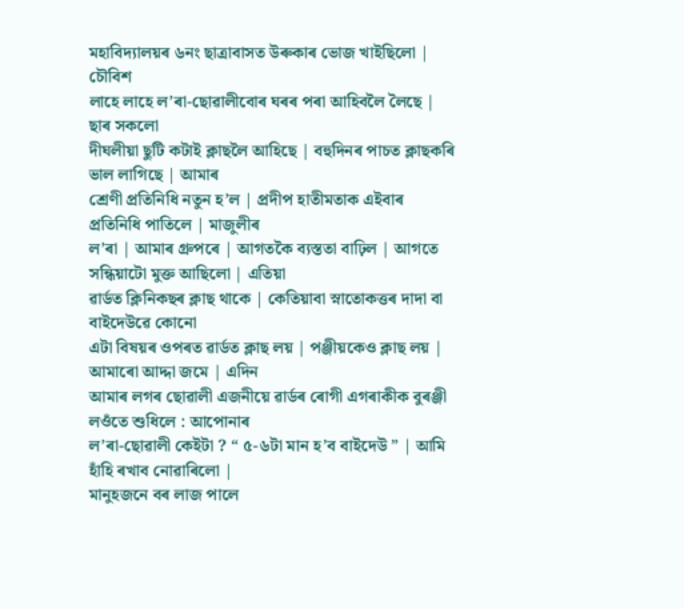মহাবিদ্যালয়ৰ ৬নং ছাত্ৰাবাসত উৰুকাৰ ভোজ খাইছিলো |
চৌবিশ
লাহে লাহে ল’ৰা-ছোৱালীবোৰ ঘৰৰ পৰা আহিবলৈ লৈছে | ছাৰ সকলো
দীঘলীয়া ছুটি কটাই ক্লাছলৈ আহিছে | বহুদিনৰ পাচত ক্লাছকৰি ভাল লাগিছে | আমাৰ
শ্ৰেণী প্ৰতিনিধি নতুন হ’ল | প্ৰদীপ হাতীমতাক এইবাৰ প্ৰতিনিধি পাতিলে | মাজুলীৰ
ল’ৰা | আমাৰ গ্ৰুপৰে | আগতকৈ ব্যস্ততা বাঢ়িল | আগতে সন্ধিয়াটো মুক্ত আছিলো | এতিয়া
ৱাৰ্ডত ক্লিনিকছৰ ক্লাছ থাকে | কেতিয়াবা স্নাতোকত্তৰ দাদা বা বাইদেউৱে কোনো
এটা বিষয়ৰ ওপৰত ৱাৰ্ডত ক্লাছ লয় | পঞ্জীয়কেও ক্লাছ লয় | আমাৰো আদ্দা জমে | এদিন
আমাৰ লগৰ ছোৱালী এজনীয়ে ৱাৰ্ডৰ ৰোগী এগৰাকীক বুৰঞ্জী লওঁতে শুধিলে : আপোনাৰ
ল’ৰা-ছোৱালী কেইটা ? “ ৫-৬টা মান হ’ব বাইদেউ ” | আমি হাঁহি ৰখাব নোৱাৰিলো |
মানুহজনে বৰ লাজ পালে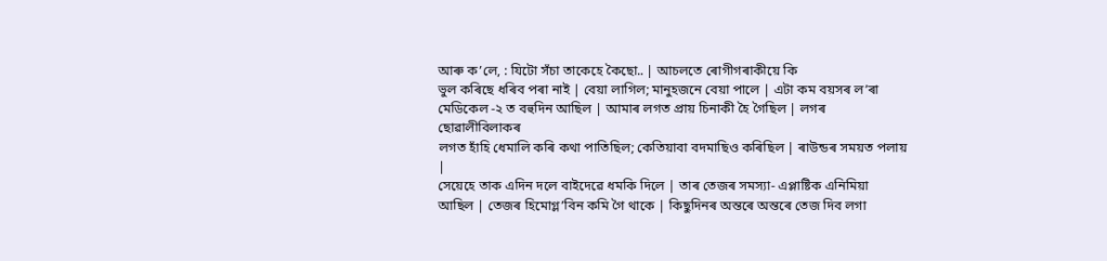আৰু ক’লে, : যিটো সঁচা তাকেহে কৈছো.. | আচলতে ৰোগীগৰাকীয়ে কি
ভুল কৰিছে ধৰিব পৰা নাই | বেয়া লাগিল; মানুহজনে বেয়া পালে | এটা কম বয়সৰ ল’ৰা
মেডিকেল -২ ত বহুদিন আছিল | আমাৰ লগত প্ৰায় চিনাকী হৈ গৈছিল | লগৰ ছোৱালীবিলাকৰ
লগত হাঁহি ধেমালি কৰি কথা পাতিছিল; কেতিয়াবা বদমাছিও কৰিছিল | ৰাউন্ডৰ সময়ত পলায় |
সেয়েহে তাক এদিন দলে বাইদেৱে ধমকি দিলে | তাৰ তেজৰ সমস্যা- এপ্লাষ্টিক এনিমিয়া
আছিল | তেজৰ হিমোগ্ল’বিন কমি গৈ থাকে | কিছুদিনৰ অন্তৰে অন্তৰে তেজ দিব লগা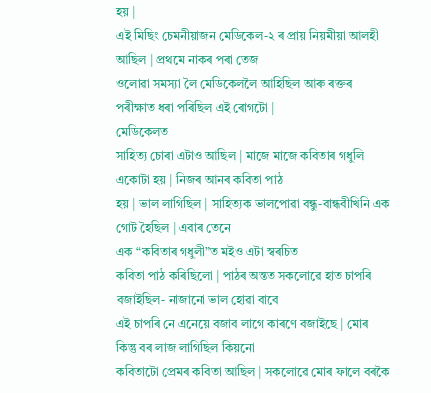হয় |
এই মিছিং চেমনীয়াজন মেডিকেল-২ ৰ প্ৰায় নিয়মীয়া আলহী আছিল | প্ৰথমে নাকৰ পৰা তেজ
ওলোৱা সমস্যা লৈ মেডিকেললৈ আহিছিল আৰু ৰক্তৰ পৰীক্ষাত ধৰা পৰিছিল এই ৰোগটো |
মেডিকেলত
সাহিত্য চোৰা এটাও আছিল | মাজে মাজে কবিতাৰ গধুলি একোটা হয় | নিজৰ আনৰ কবিতা পাঠ
হয় | ভাল লাগিছিল | সাহিত্যক ভালপোৱা বন্ধু-বান্ধবীখিনি এক গোট হৈছিল | এবাৰ তেনে
এক “কবিতাৰ গধুলী”ত মইও এটা স্বৰচিত
কবিতা পাঠ কৰিছিলো | পাঠৰ অন্তত সকলোৱে হাত চাপৰি বজাইছিল- নাজানো ভাল হোৱা বাবে
এই চাপৰি নে এনেয়ে বজাব লাগে কাৰণে বজাইছে | মোৰ কিন্তু বৰ লাজ লাগিছিল কিয়নো
কবিতাটো প্ৰেমৰ কবিতা আছিল | সকলোৱে মোৰ ফালে বৰকৈ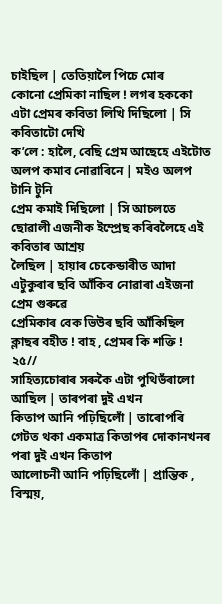চাইছিল | তেতিয়ালৈ পিচে মোৰ
কোনো প্ৰেমিকা নাছিল ! লগৰ হককো এটা প্ৰেমৰ কবিতা লিখি দিছিলো | সি কবিতাটো দেখি
ক’লে : হালৈ, বেছি প্ৰেম আছেহে এইটোত অলপ কমাব নোৱাৰিনে | মইও অলপ টানি টুনি
প্ৰেম কমাই দিছিলো | সি আচলতে ছোৱালী এজনীক ইম্প্ৰেছ কৰিবলৈহে এই কবিতাৰ আশ্ৰয়
লৈছিল | হায়াৰ চেকেন্ডাৰীত আদা এটুকুৰাৰ ছবি আঁকিব নোৱাৰা এইজনা প্ৰেম গুৰুৱে
প্ৰেমিকাৰ বেক ভিউৰ ছবি আঁকিছিল ক্লাছৰ বহীত ! বাহ , প্ৰেমৰ কি শক্তি !
২৫//
সাহিত্যচোৰাৰ সৰুকৈ এটা পুথিভঁৰালো আছিল | তাৰপৰা দুই এখন
কিতাপ আনি পঢ়িছিলোঁ | তাৰোপৰি গেটত থকা একমাত্ৰ কিতাপৰ দোকানখনৰ পৰা দুই এখন কিতাপ
আলোচনী আনি পঢ়িছিলোঁ | প্ৰান্তিক , বিস্ময়,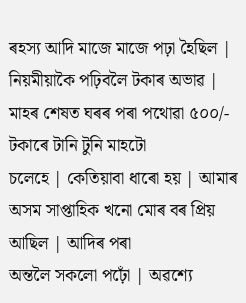ৰহস্য আদি মাজে মাজে পঢ়া হৈছিল |
নিয়মীয়াকৈ পঢ়িবলৈ টকাৰ অভাৱ | মাহৰ শেষত ঘৰৰ পৰা পথোৱা ৫০০/- টকাৰে টানি টুনি মাহটো
চলেহে | কেতিয়াবা ধাৰো হয় | আমাৰ অসম সাপ্তাহিক খনো মোৰ বৰ প্ৰিয় আছিল | আদিৰ পৰা
অন্তলৈ সকলো পঢ়োঁ | অৱশ্যে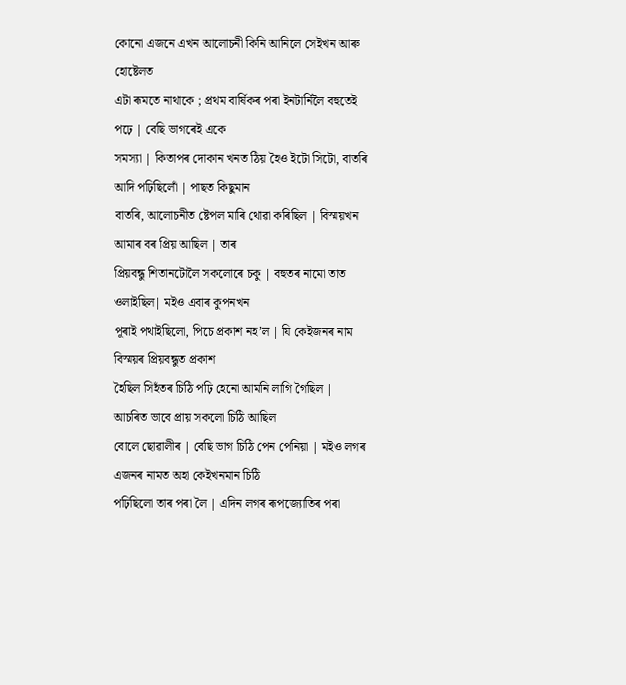কোনো এজনে এখন আলোচনী কিনি আনিলে সেইখন আৰু হোষ্টেলত
এটা ৰূমতে নাথাকে ; প্ৰথম বাৰ্ষিকৰ পৰা ইনটাৰ্নিলৈ বহুতেই পঢ়ে | বেছি ভাগৰেই একে
সমস্যা | কিতাপৰ দোকান খনত ঠিয় হৈও ইটো সিটো, বাতৰি আদি পঢ়িছিলোঁ | পাছত কিছুমান
বাতৰি, আলোচনীত ষ্টেপল মাৰি থোৱা কৰিছিল | বিস্ময়খন আমাৰ বৰ প্ৰিয় আছিল | তাৰ
প্ৰিয়বন্ধু শিতানটোলৈ সকলোৰে চকু | বহুতৰ নামো তাত ওলাইছিল| মইও এবাৰ কুপনখন
পূৰাই পথাইছিলো, পিচে প্ৰকাশ নহ’ল | যি কেইজনৰ নাম বিস্ময়ৰ প্ৰিয়বন্ধুত প্ৰকাশ
হৈছিল সিহঁতৰ চিঠি পঢ়ি হেনো আমনি লাগি গৈছিল | আচৰিত ভাবে প্ৰায় সকলো চিঠি আছিল
বোলে ছোৱালীৰ | বেছি ভাগ চিঠি পেন পেনিয়া | মইও লগৰ এজনৰ নামত অহা কেইখনমান চিঠি
পঢ়িছিলো তাৰ পৰা লৈ | এদিন লগৰ ৰূপজ্যোতিৰ পৰা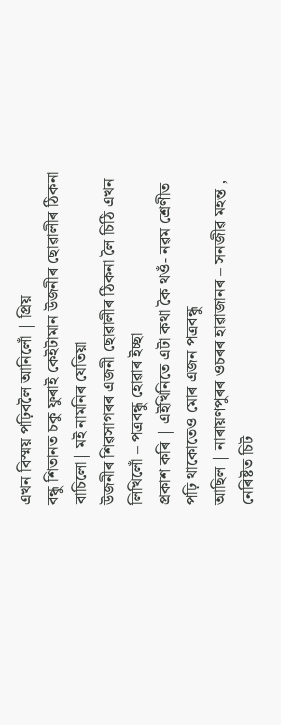এখন বিস্ময় পঢ়িবলৈ আনিলোঁ | প্ৰিয়
বন্ধু শিতানত চকু ফুৰাই কেইটামান উজনীৰ ছোৱালীৰ ঠিকনা বাচিলো| মই নামনিৰ যেতিয়া
উজনীৰ শিৱসাগৰৰ এজনী ছোৱালীৰ ঠিকনা লৈ চিঠি এখন লিখিলোঁ – পত্ৰবন্ধু হোৱাৰ ইচ্ছা
প্ৰকাশ কৰি | এইখিনিতে এটা কথা কৈ থওঁ- নৱম শ্ৰেণীত পঢ়ি থাকোতেও মোৰ এজন পত্ৰবন্ধু
আছিল | নাৰায়ণপুৰৰ ওচৰৰ হাৱাজানৰ – সনজীৱ মহন্ত , নেৰিষ্টত চিট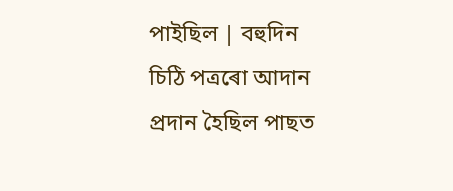পাইছিল | বহুদিন
চিঠি পত্ৰৰো আদান প্ৰদান হৈছিল পাছত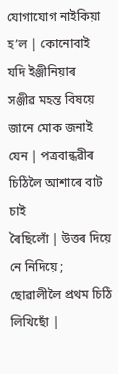যোগাযোগ নাইকিয়া হ’ল | কোনোবাই যদি ইঞ্জীনিয়াৰ
সঞ্জীৱ মহন্ত বিষয়ে জানে মোক জনাই যেন | পত্ৰবান্ধৱীৰ চিঠিলৈ আশাৰে বাট চাই
ৰৈছিলোঁ | উত্তৰ দিয়ে নে নিদিয়ে ; ছোৱালীলৈ প্ৰথম চিঠি লিখিছোঁ |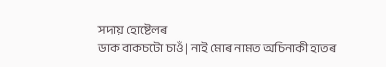সদায় হোষ্টেলৰ
ডাক বাকচটো চাওঁ | নাই মোৰ নামত অচিনাকী হাতৰ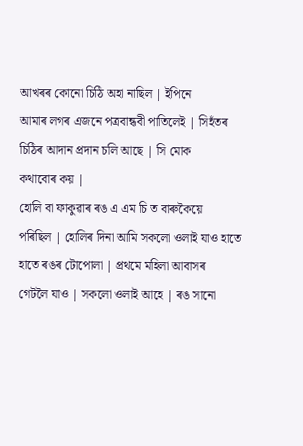আখৰৰ কোনো চিঠি অহা নাছিল | ইপিনে
আমাৰ লগৰ এজনে পত্ৰবান্ধবী পাতিলেই | সিহঁতৰ চিঠিৰ আদান প্ৰদান চলি আছে | সি মোক
কথাবোৰ কয় |
হোলি বা ফাকুৱাৰ ৰঙ এ এম চি ত বাৰুকৈয়ে
পৰিছিল | হোলিৰ দিনা আমি সকলো ওলাই যাও হাতে হাতে ৰঙৰ টোপোলা | প্ৰথমে মহিলা আবাসৰ
গেটলৈ যাও | সকলো ওলাই আহে | ৰঙ সানো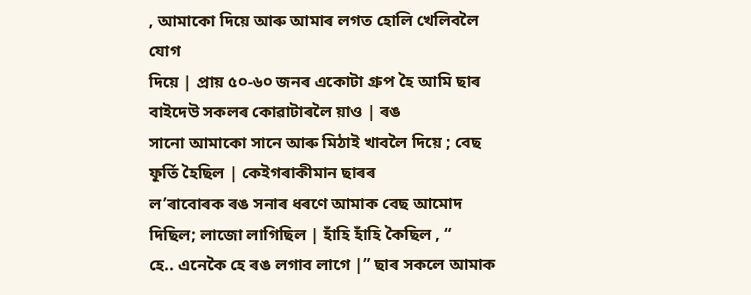, আমাকো দিয়ে আৰু আমাৰ লগত হোলি খেলিবলৈ যোগ
দিয়ে | প্ৰায় ৫০-৬০ জনৰ একোটা গ্ৰুপ হৈ আমি ছাৰ বাইদেউ সকলৰ কোৱাটাৰলৈ য়াও | ৰঙ
সানো আমাকো সানে আৰু মিঠাই খাবলৈ দিয়ে ; বেছ ফূৰ্তি হৈছিল | কেইগৰাকীমান ছাৰৰ
ল’ৰাবোৰক ৰঙ সনাৰ ধৰণে আমাক বেছ আমোদ দিছিল; লাজো লাগিছিল | হাঁহি হাঁহি কৈছিল , “
হে.. এনেকৈ হে ৰঙ লগাব লাগে |” ছাৰ সকলে আমাক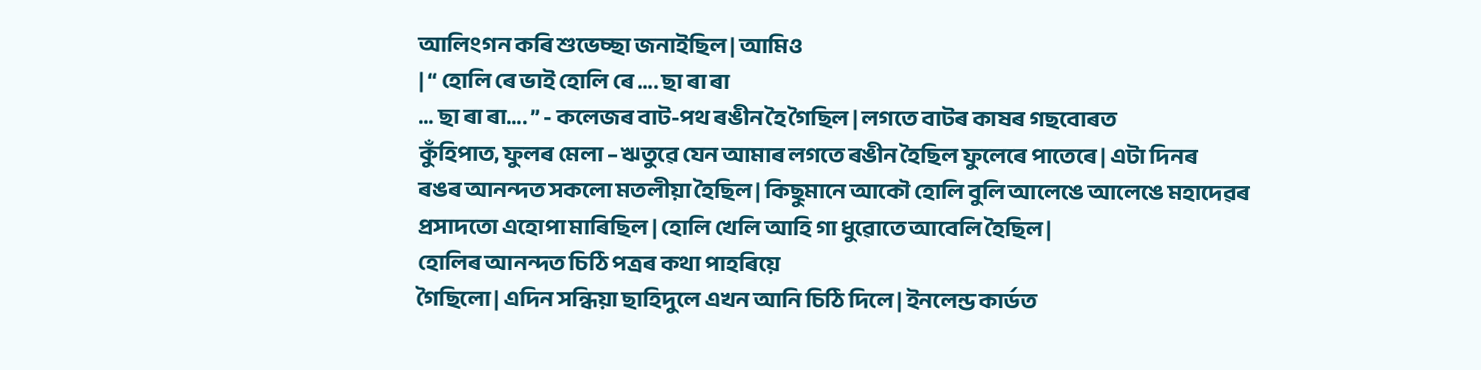আলিংগন কৰি শুভেচ্ছা জনাইছিল | আমিও
| “ হোলি ৰে ভাই হোলি ৰে .... ছা ৰা ৰা
... ছা ৰা ৰা.... ” - কলেজৰ বাট-পথ ৰঙীন হৈ গৈছিল | লগতে বাটৰ কাষৰ গছবোৰত
কুঁহিপাত, ফুলৰ মেলা – ঋতুৱে যেন আমাৰ লগতে ৰঙীন হৈছিল ফুলেৰে পাতেৰে | এটা দিনৰ
ৰঙৰ আনন্দত সকলো মতলীয়া হৈছিল | কিছুমানে আকৌ হোলি বুলি আলেঙে আলেঙে মহাদেৱৰ
প্ৰসাদতো এহোপা মাৰিছিল | হোলি খেলি আহি গা ধুৱোতে আবেলি হৈছিল |
হোলিৰ আনন্দত চিঠি পত্ৰৰ কথা পাহৰিয়ে
গৈছিলো | এদিন সন্ধিয়া ছাহিদুলে এখন আনি চিঠি দিলে | ইনলেন্ড কাৰ্ডত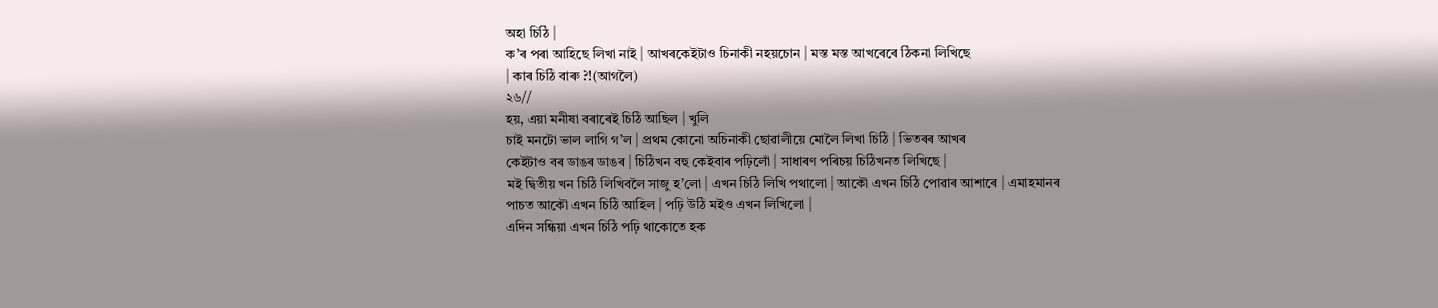অহা চিঠি |
ক’ৰ পৰা আহিছে লিখা নাই | আখৰকেইটাও চিনাকী নহয়চোন | মস্ত মস্ত আখৰেৰে ঠিকনা লিখিছে
| কাৰ চিঠি বাৰু ?!(আগলৈ)
২৬//
হয়, এয়া মনীষা বৰাৰেই চিঠি আছিল | খুলি
চাই মনটো ভাল লাগি গ’ল | প্ৰথম কোনো অচিনাকী ছোৱালীয়ে মোলৈ লিখা চিঠি | ভিতৰৰ আখৰ
কেইটাও বৰ ডাঙৰ ডাঙৰ | চিঠিখন বহু কেইবাৰ পঢ়িলোঁ | সাধাৰণ পৰিচয় চিঠিখনত লিখিছে |
মই দ্বিতীয় খন চিঠি লিখিবলৈ সাজু হ’লো | এখন চিঠি লিখি পথালো | আকৌ এখন চিঠি পোৱাৰ আশাৰে | এমাহমানৰ
পাচত আকৌ এখন চিঠি আহিল | পঢ়ি উঠি মইও এখন লিখিলো |
এদিন সন্ধিয়া এখন চিঠি পঢ়ি থাকোতে হক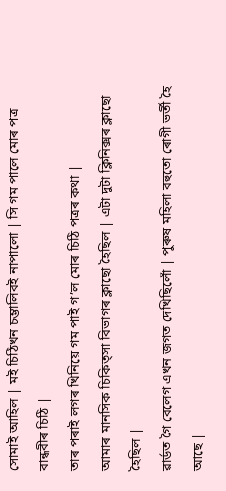সোমাই আহিল | মই চিঠিখন চম্ভালিবই নাপালো | সি গম পালে মোৰ পত্ৰ বান্ধবীৰ চিঠি |
তাৰ পৰাই লগৰ খিনিয়ে গম পাই গ’ল মোৰ চিঠি পত্ৰৰ কথা |
আমাৰ মানসিক চিকিত্সা বিভাগৰ ক্লাছো হৈছিল | এটা দুটা ক্লিনিক্সৰ ক্লাছো হৈছিল |
ৱাৰ্ডত গৈ বেলেগ এখন জগত দেখিছিলোঁ | পুৰুষ মহিলা বহুতো ৰোগী ভৰ্তী হৈ আছে |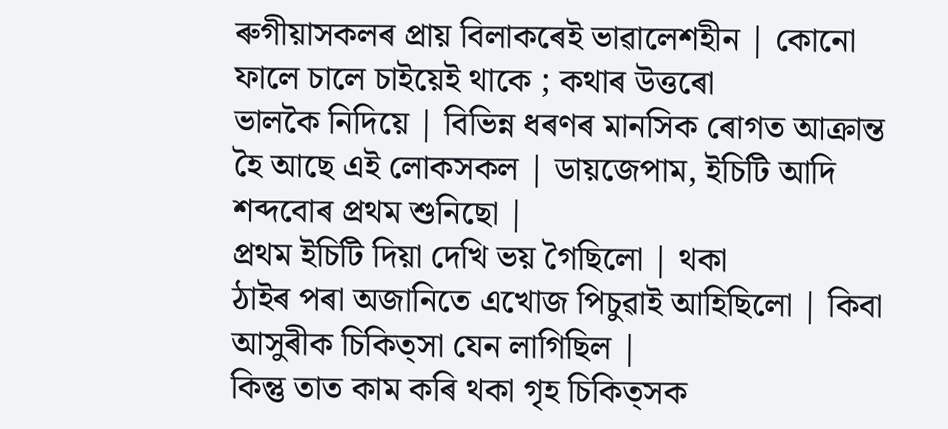ৰুগীয়াসকলৰ প্ৰায় বিলাকৰেই ভাৱালেশহীন | কোনো ফালে চালে চাইয়েই থাকে ; কথাৰ উত্তৰো
ভালকৈ নিদিয়ে | বিভিন্ন ধৰণৰ মানসিক ৰোগত আক্ৰান্ত হৈ আছে এই লোকসকল | ডায়জেপাম, ইচিটি আদি শব্দবোৰ প্ৰথম শুনিছো |
প্ৰথম ইচিটি দিয়া দেখি ভয় গৈছিলো | থকা
ঠাইৰ পৰা অজানিতে এখোজ পিচুৱাই আহিছিলো | কিবা আসুৰীক চিকিত্সা যেন লাগিছিল |
কিন্তু তাত কাম কৰি থকা গৃহ চিকিত্সক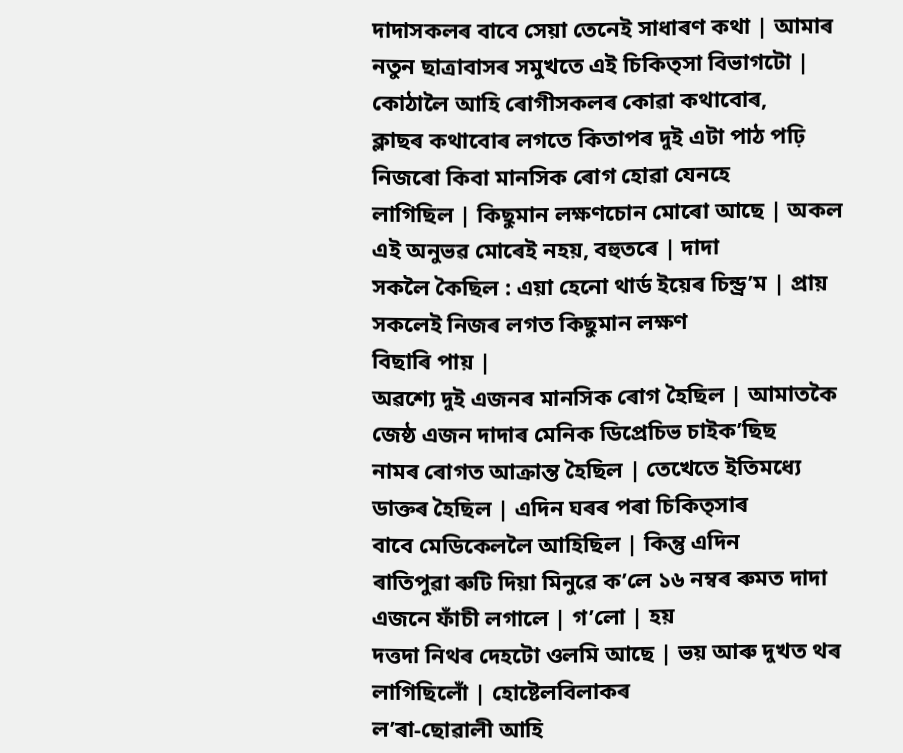দাদাসকলৰ বাবে সেয়া তেনেই সাধাৰণ কথা | আমাৰ
নতুন ছাত্ৰাবাসৰ সমুখতে এই চিকিত্সা বিভাগটো | কোঠালৈ আহি ৰোগীসকলৰ কোৱা কথাবোৰ,
ক্লাছৰ কথাবোৰ লগতে কিতাপৰ দুই এটা পাঠ পঢ়ি নিজৰো কিবা মানসিক ৰোগ হোৱা যেনহে
লাগিছিল | কিছুমান লক্ষণচোন মোৰো আছে | অকল এই অনুভৱ মোৰেই নহয়, বহুতৰে | দাদা
সকলৈ কৈছিল : এয়া হেনো থাৰ্ড ইয়েৰ চিন্ড্ৰ’ম | প্ৰায় সকলেই নিজৰ লগত কিছুমান লক্ষণ
বিছাৰি পায় |
অৱশ্যে দুই এজনৰ মানসিক ৰোগ হৈছিল | আমাতকৈ
জেষ্ঠ এজন দাদাৰ মেনিক ডিপ্ৰেচিভ চাইক’ছিছ
নামৰ ৰোগত আক্ৰান্ত হৈছিল | তেখেতে ইতিমধ্যে ডাক্তৰ হৈছিল | এদিন ঘৰৰ পৰা চিকিত্সাৰ
বাবে মেডিকেললৈ আহিছিল | কিন্তু এদিন
ৰাতিপুৱা ৰুটি দিয়া মিনুৱে ক’লে ১৬ নম্বৰ ৰুমত দাদা এজনে ফাঁচী লগালে | গ’লো | হয়
দত্তদা নিথৰ দেহটো ওলমি আছে | ভয় আৰু দুখত থৰ লাগিছিলোঁ | হোষ্টেলবিলাকৰ
ল’ৰা-ছোৱালী আহি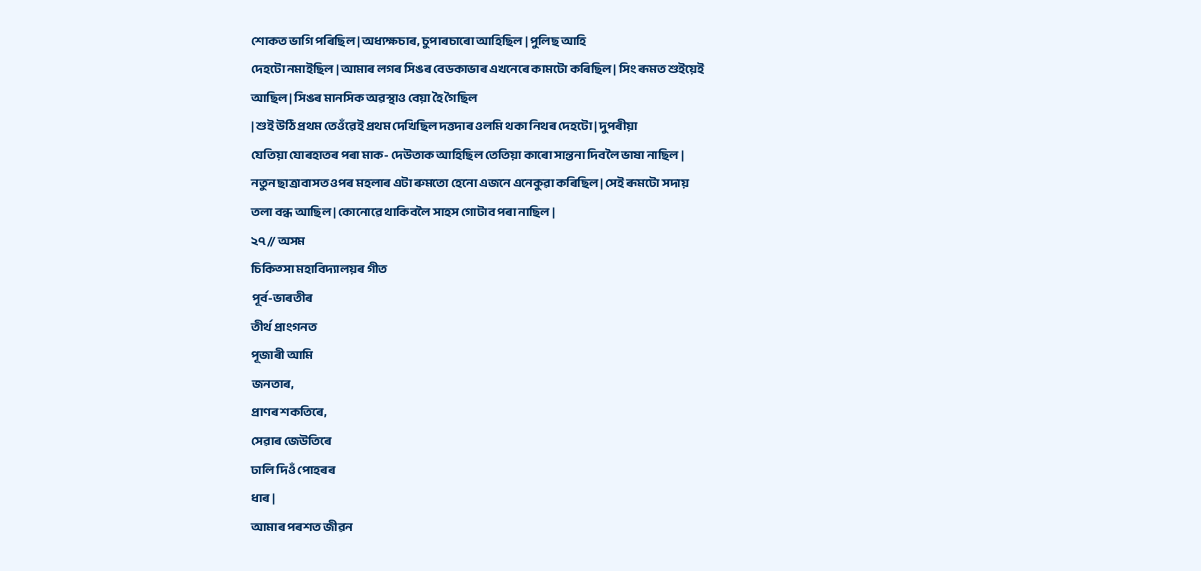শোকত ভাগি পৰিছিল | অধ্যক্ষচাৰ, চুপাৰচাৰো আহিছিল | পুলিছ আহি
দেহটো নমাইছিল | আমাৰ লগৰ সিঙৰ বেডকাভাৰ এখনেৰে কামটো কৰিছিল | সিং ৰূমত শুইয়েই
আছিল | সিঙৰ মানসিক অৱস্থাও বেয়া হৈ গৈছিল
| শুই উঠি প্ৰথম তেওঁৱেই প্ৰথম দেখিছিল দত্তদাৰ ওলমি থকা নিথৰ দেহটো | দুপৰীয়া
যেতিয়া যোৰহাতৰ পৰা মাক- দেউতাক আহিছিল তেতিয়া কাৰো সান্তনা দিবলৈ ভাষা নাছিল |
নতুন ছাত্ৰাবাসত ওপৰ মহলাৰ এটা ৰুমতো হেনো এজনে এনেকুৱা কৰিছিল | সেই ৰূমটো সদায়
তলা বন্ধ আছিল | কোনোৱে থাকিবলৈ সাহস গোটাব পৰা নাছিল |
২৭// অসম
চিকিত্সা মহাবিদ্যালয়ৰ গীত
পূৰ্ব-ভাৰতীৰ
তীৰ্থ প্ৰাংগনত
পূজাৰী আমি
জনতাৰ,
প্ৰাণৰ শকতিৰে,
সেৱাৰ জেউতিৰে
ঢালি দিওঁ পোহৰৰ
ধাৰ |
আমাৰ পৰশত জীৱন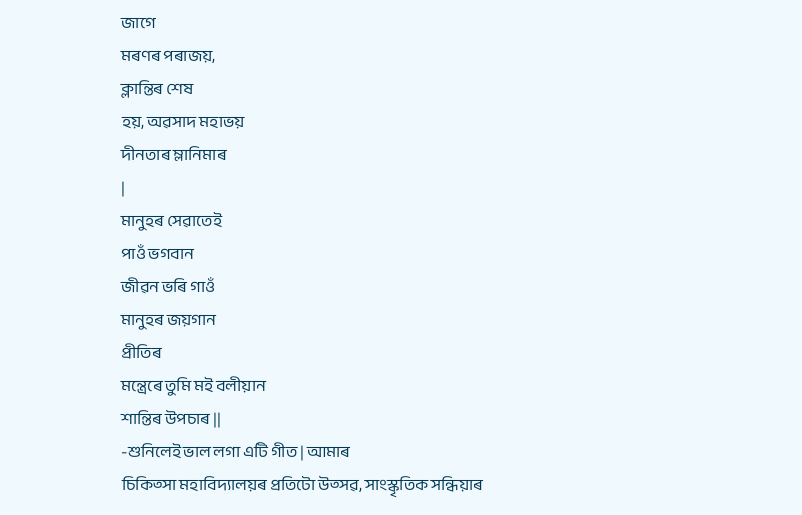জাগে
মৰণৰ পৰাজয়,
ক্লান্তিৰ শেষ
হয়, অৱসাদ মহাভয়
দীনতাৰ ম্লানিমাৰ
|
মানুহৰ সেৱাতেই
পাওঁ ভগবান
জীৱন ভৰি গাওঁ
মানুহৰ জয়গান
প্ৰীতিৰ
মন্ত্ৰেৰে তুমি মই বলীয়ান
শান্তিৰ উপচাৰ ||
-শুনিলেই ভাল লগা এটি গীত | আমাৰ
চিকিত্সা মহাবিদ্যালয়ৰ প্ৰতিটো উত্সৱ, সাংস্কৃতিক সন্ধিয়াৰ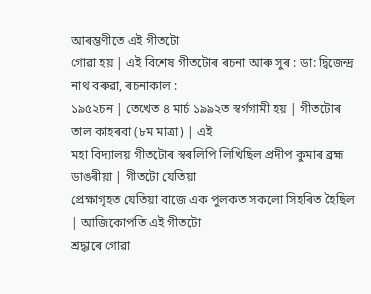আৰম্ভণীতে এই গীতটো
গোৱা হয় | এই বিশেষ গীতটোৰ ৰচনা আৰু সুৰ : ডা: দ্বিজেন্দ্ৰ নাথ বৰুৱা, ৰচনাকাল :
১৯৫২চন | তেখেত ৪ মাৰ্চ ১৯৯২ত স্বৰ্গগামী হয় | গীতটোৰ তাল কাহৰবা (৮ম মাত্ৰা) | এই
মহা বিদ্যালয় গীতটোৰ স্বৰলিপি লিখিছিল প্ৰদীপ কুমাৰ ব্ৰহ্ম ডাঙৰীয়া | গীতটো যেতিয়া
প্ৰেক্ষাগৃহত যেতিয়া বাজে এক পুলকত সকলো সিহৰিত হৈছিল | আজিকোপতি এই গীতটো
শ্ৰদ্ধাৰে গোৱা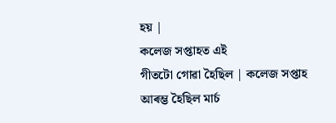হয় |
কলেজ সপ্তাহত এই
গীতটো গোৱা হৈছিল | কলেজ সপ্তাহ আৰম্ভ হৈছিল মাৰ্চ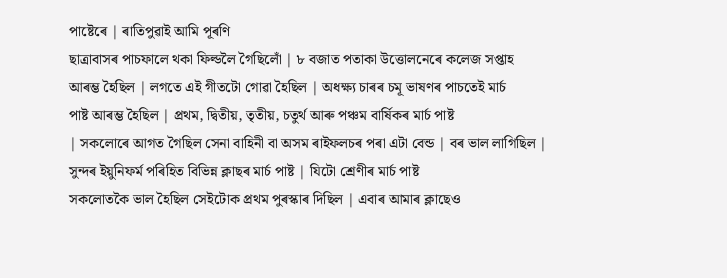পাষ্টেৰে | ৰাতিপুৱাই আমি পূৰণি
ছাত্ৰাবাসৰ পাচফালে থকা ফিল্ডলৈ গৈছিলোঁ | ৮ বজাত পতাকা উত্তোলনেৰে কলেজ সপ্তাহ
আৰম্ভ হৈছিল | লগতে এই গীতটো গোৱা হৈছিল | অধক্ষ্য চাৰৰ চমূ ভাষণৰ পাচতেই মাৰ্চ
পাষ্ট আৰম্ভ হৈছিল | প্ৰথম, দ্বিতীয়, তৃতীয়, চতুৰ্থ আৰু পঞ্চম বাৰ্ষিকৰ মাৰ্চ পাষ্ট
| সকলোৰে আগত গৈছিল সেনা বাহিনী বা অসম ৰাইফলচৰ পৰা এটা বেন্ড | বৰ ভাল লাগিছিল |
সুন্দৰ ইয়ুনিফৰ্ম পৰিহিত বিভিন্ন ক্লাছৰ মাৰ্চ পাষ্ট | যিটো শ্ৰেণীৰ মাৰ্চ পাষ্ট
সকলোতকৈ ভাল হৈছিল সেইটোক প্ৰথম পুৰস্কাৰ দিছিল | এবাৰ আমাৰ ক্লাছেও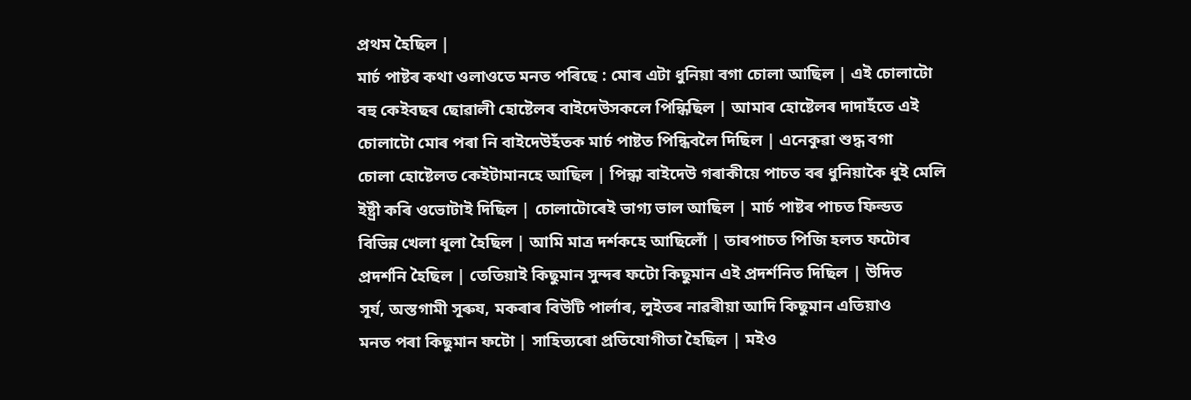প্ৰথম হৈছিল |
মাৰ্চ পাষ্টৰ কথা ওলাওতে মনত পৰিছে : মোৰ এটা ধুনিয়া বগা চোলা আছিল | এই চোলাটো
বহু কেইবছৰ ছোৱালী হোষ্টেলৰ বাইদেউসকলে পিন্ধিছিল | আমাৰ হোষ্টেলৰ দাদাহঁতে এই
চোলাটো মোৰ পৰা নি বাইদেউহঁতক মাৰ্চ পাষ্টত পিন্ধিবলৈ দিছিল | এনেকুৱা শুদ্ধ বগা
চোলা হোষ্টেলত কেইটামানহে আছিল | পিন্ধা বাইদেউ গৰাকীয়ে পাচত বৰ ধুনিয়াকৈ ধুই মেলি
ইষ্ট্ৰী কৰি ওভোটাই দিছিল | চোলাটোৰেই ভাগ্য ভাল আছিল | মাৰ্চ পাষ্টৰ পাচত ফিল্ডত
বিভিন্ন খেলা ধূলা হৈছিল | আমি মাত্ৰ দৰ্শকহে আছিলোঁ | তাৰপাচত পিজি হলত ফটোৰ
প্ৰদৰ্শনি হৈছিল | তেতিয়াই কিছুমান সুন্দৰ ফটো কিছুমান এই প্ৰদৰ্শনিত দিছিল | উদিত
সূৰ্য, অস্তগামী সূৰুয, মকৰাৰ বিউটি পাৰ্লাৰ, লুইতৰ নাৱৰীয়া আদি কিছুমান এতিয়াও
মনত পৰা কিছুমান ফটো | সাহিত্যৰো প্ৰতিযোগীতা হৈছিল | মইও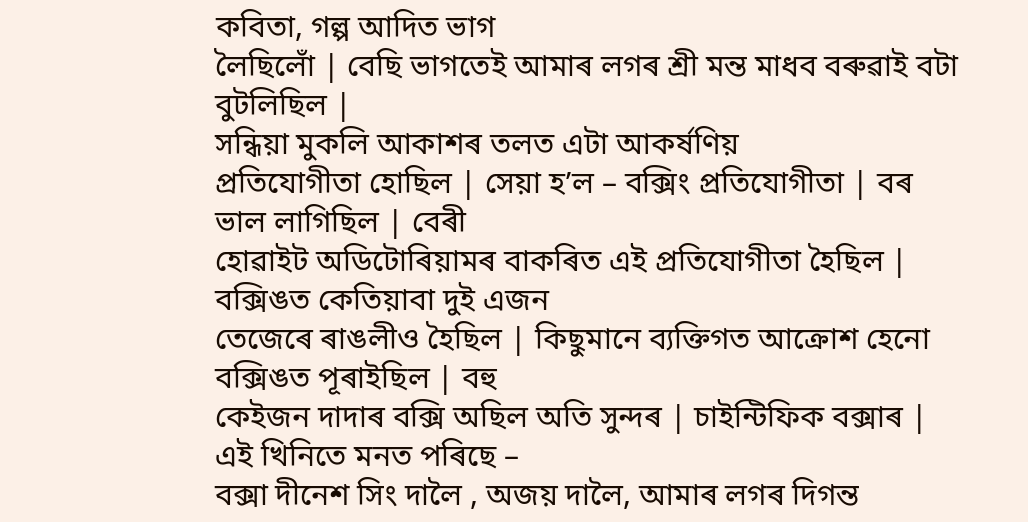কবিতা, গল্প আদিত ভাগ
লৈছিলোঁ | বেছি ভাগতেই আমাৰ লগৰ শ্ৰী মন্ত মাধব বৰুৱাই বটা বুটলিছিল |
সন্ধিয়া মুকলি আকাশৰ তলত এটা আকৰ্ষণিয়
প্ৰতিযোগীতা হোছিল | সেয়া হ’ল – বক্সিং প্ৰতিযোগীতা | বৰ ভাল লাগিছিল | বেৰী
হোৱাইট অডিটোৰিয়ামৰ বাকৰিত এই প্ৰতিযোগীতা হৈছিল | বক্সিঙত কেতিয়াবা দুই এজন
তেজেৰে ৰাঙলীও হৈছিল | কিছুমানে ব্যক্তিগত আক্ৰোশ হেনো বক্সিঙত পূৰাইছিল | বহু
কেইজন দাদাৰ বক্সি অছিল অতি সুন্দৰ | চাইন্টিফিক বক্সাৰ | এই খিনিতে মনত পৰিছে –
বক্সা দীনেশ সিং দালৈ , অজয় দালৈ, আমাৰ লগৰ দিগন্ত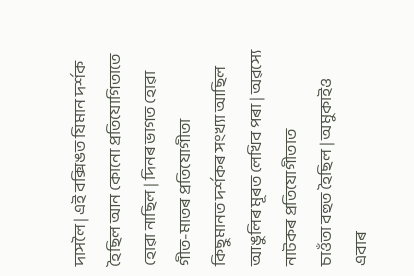দাসলৈ | এই বক্সিঙত যিমান দৰ্শক
হৈছিল আন কোনো প্ৰতিযোগিতাতে হোৱা নাছিল | দিনৰ ভাগত হোৱা গীত-মাতৰ প্ৰতিযোগীতা
কিছুমানত দৰ্শকৰ সংখ্যা আছিল আঙুলিৰ মূৰত লেখিব পৰা | অৱস্যে নাটকৰ প্ৰতিযোগীতাত
চাওঁতা বহুত হৈছিল | অমুকাইও এবাৰ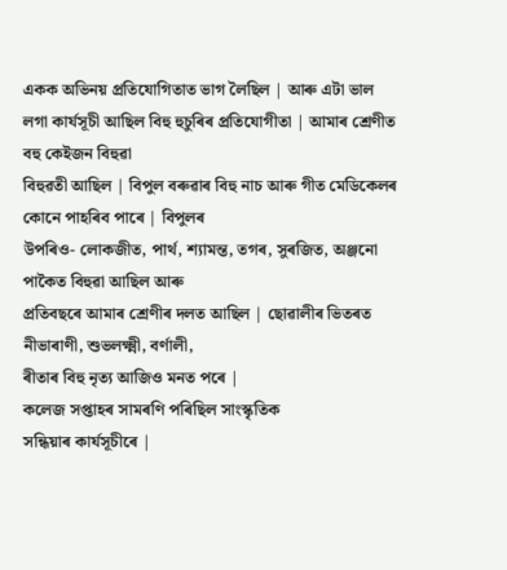একক অভিনয় প্ৰতিযোগিতাত ভাগ লৈছিল | আৰু এটা ভাল
লগা কাৰ্যসূচী আছিল বিহু হুচুৰিৰ প্ৰতিযোগীতা | আমাৰ শ্ৰেণীত বহু কেইজন বিহুৱা
বিহুৱতী আছিল | বিপুল বৰুৱাৰ বিহু নাচ আৰু গীত মেডিকেলৰ কোনে পাহৰিব পাৰে | বিপুলৰ
উপৰিও- লোকজীত, পাৰ্থ, শ্যামন্ত, তগৰ, সুৰজিত, অঞ্জনো পাকৈত বিহুৱা আছিল আৰু
প্ৰতিবছৰে আমাৰ শ্ৰেণীৰ দলত আছিল | ছোৱালীৰ ভিতৰত নীভাৰাণী, শুভলক্ষ্মী, বৰ্ণালী,
ৰীতাৰ বিহু নৃত্য আজিও মনত পৰে |
কলেজ সপ্তাহৰ সামৰণি পৰিছিল সাংস্কৃতিক
সন্ধিয়াৰ কাৰ্যসূচীৰে |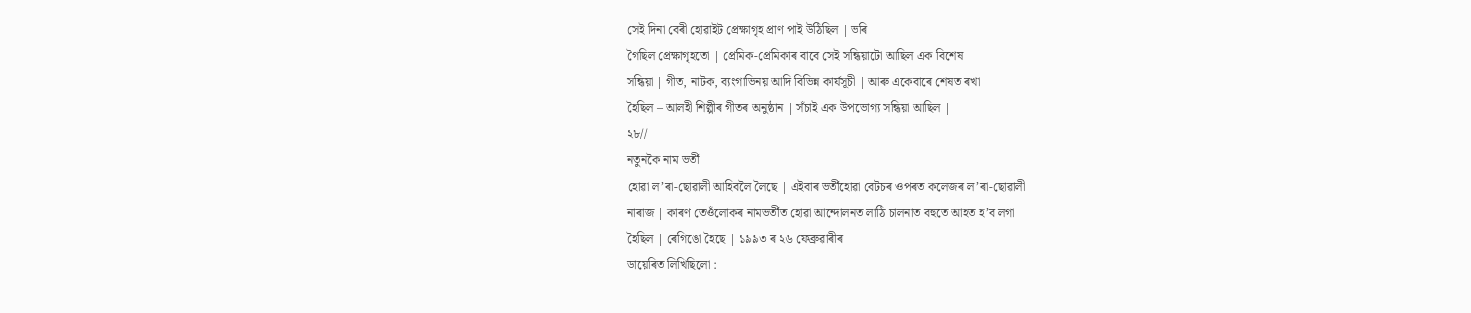সেই দিনা বেৰী হোৱাইট প্ৰেক্ষাগৃহ প্ৰাণ পাই উঠিছিল | ভৰি
গৈছিল প্ৰেক্ষাগৃহতো | প্ৰেমিক-প্ৰেমিকাৰ বাবে সেই সন্ধিয়াটো আছিল এক বিশেষ
সন্ধিয়া | গীত, নাটক, ব্যংগাভিনয় আদি বিভিন্ন কাৰ্যসূচী | আৰু একেবাৰে শেষত ৰখা
হৈছিল – আলহী শিল্পীৰ গীতৰ অনুষ্ঠান | সঁচাই এক উপভোগ্য সন্ধিয়া আছিল |
২৮//
নতুনকৈ নাম ভৰ্তী
হোৱা ল’ৰা-ছোৱালী আহিবলৈ লৈছে | এইবাৰ ভৰ্তীহোৱা বেটচৰ ওপৰত কলেজৰ ল’ৰা-ছোৱালী
নাৰাজ | কাৰণ তেওঁলোকৰ নামভৰ্তীত হোৱা আন্দোলনত লাঠি চালনাত বহুতে আহত হ’ব লগা
হৈছিল | ৰেগিঙো হৈছে | ১৯৯৩ ৰ ২৬ ফেব্ৰুৱাৰীৰ
ডায়েৰিত লিখিছিলো :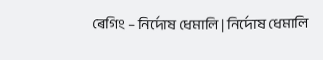ৰেগিং – নিৰ্দোষ ধেমালি | নিৰ্দোষ ধেমালি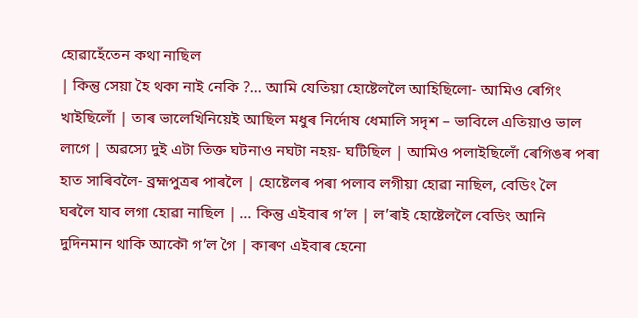হোৱাহেঁতেন কথা নাছিল
| কিন্তু সেয়া হৈ থকা নাই নেকি ?... আমি যেতিয়া হোষ্টেললৈ আহিছিলো- আমিও ৰেগিং
খাইছিলোঁ | তাৰ ভালেখিনিয়েই আছিল মধুৰ নিৰ্দোষ ধেমালি সদৃশ – ভাবিলে এতিয়াও ভাল
লাগে | অৱস্যে দুই এটা তিক্ত ঘটনাও নঘটা নহয়- ঘটিছিল | আমিও পলাইছিলোঁ ৰেগিঙৰ পৰা
হাত সাৰিবলৈ- ব্ৰহ্মপুত্ৰৰ পাৰলৈ | হোষ্টেলৰ পৰা পলাব লগীয়া হোৱা নাছিল, বেডিং লৈ
ঘৰলৈ যাব লগা হোৱা নাছিল | ... কিন্তু এইবাৰ গ’ল | ল’ৰাই হোষ্টেললৈ বেডিং আনি
দুদিনমান থাকি আকৌ গ’ল গৈ | কাৰণ এইবাৰ হেনো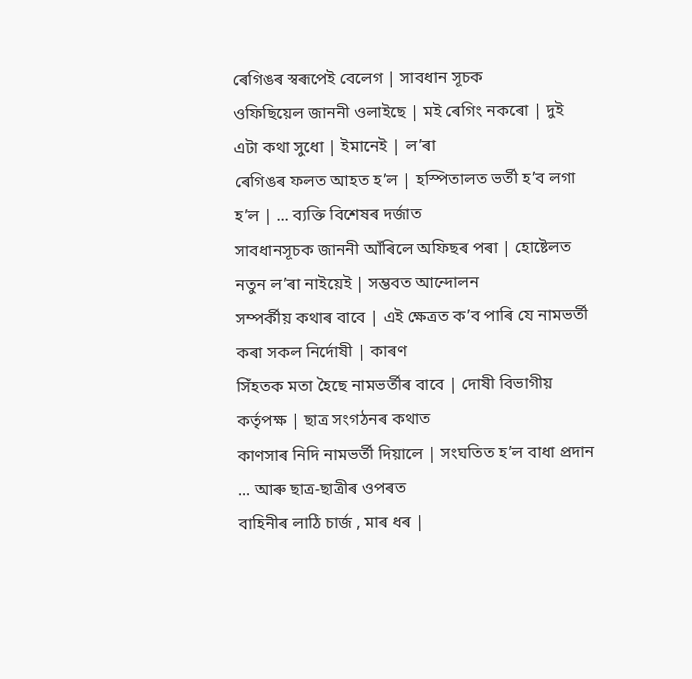ৰেগিঙৰ স্বৰূপেই বেলেগ | সাবধান সূচক
ওফিছিয়েল জাননী ওলাইছে | মই ৰেগিং নকৰো | দুই এটা কথা সুধো | ইমানেই | ল’ৰা
ৰেগিঙৰ ফলত আহত হ’ল | হস্পিতালত ভৰ্তী হ’ব লগা হ’ল | ... ব্যক্তি বিশেষৰ দৰ্জাত
সাবধানসূচক জাননী আঁৰিলে অফিছৰ পৰা | হোষ্টেলত নতুন ল’ৰা নাইয়েই | সম্ভবত আন্দোলন
সম্পৰ্কীয় কথাৰ বাবে | এই ক্ষেত্ৰত ক’ব পাৰি যে নামভৰ্তী কৰা সকল নিৰ্দোষী | কাৰণ
সিঁহতক মতা হৈছে নামভৰ্তীৰ বাবে | দোষী বিভাগীয় কৰ্তৃপক্ষ | ছাত্ৰ সংগঠনৰ কথাত
কাণসাৰ নিদি নামভৰ্তী দিয়ালে | সংঘতিত হ’ল বাধা প্ৰদান ... আৰু ছাত্ৰ-ছাত্ৰীৰ ওপৰত
বাহিনীৰ লাঠি চাৰ্জ , মাৰ ধৰ |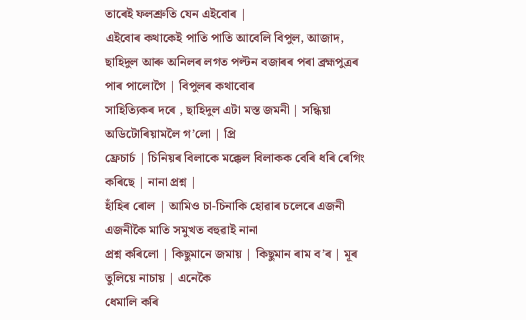তাৰেই ফলশ্ৰুতি যেন এইবোৰ |
এইবোৰ কথাকেই পাতি পাতি আবেলি বিপুল, আজাদ,
ছাহিদুল আৰু অনিলৰ লগত পল্টন বজাৰৰ পৰা ব্ৰহ্মপুত্ৰৰ পাৰ পালোগৈ | বিপুলৰ কথাবোৰ
সাহিত্যিকৰ দৰে , ছাহিদুল এটা মস্ত জমনী | সন্ধিয়া অডিটোৰিয়ামলৈ গ’লো | প্ৰি
ফ্ৰেচাৰ্চ | চিনিয়ৰ বিলাকে মক্কেল বিলাকক বেৰি ধৰি ৰেগিং কৰিছে | নানা প্ৰশ্ন |
হাঁহিৰ ৰোল | আমিও চা-চিনাকি হোৱাৰ চলেৰে এজনী এজনীকৈ মাতি সমুখত বহুৱাই নানা
প্ৰশ্ন কৰিলো | কিছুমানে জমায় | কিছুমান ৰাম ব’ৰ | মূৰ তুলিয়ে নাচায় | এনেকৈ
ধেমালি কৰি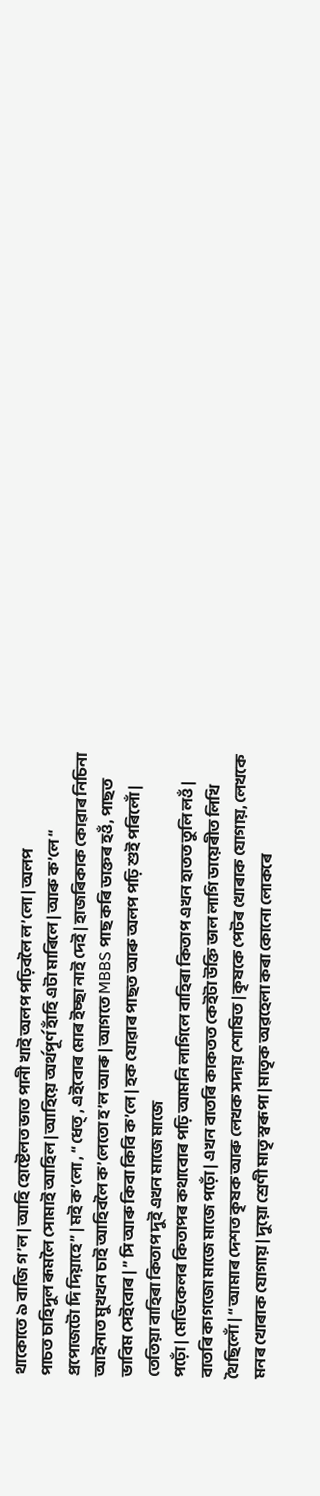থাকোতে ৯ বাজি গ’ল | আহি হোষ্টেলত ভাত পানী খাই অলপ পঢ়িবলৈ ল’লো | অলপ
পাচত চাহিদুল ৰূমলৈ সোমাই আহিল | আহিয়ে অৰ্থপূৰ্ণ হাঁহি এটা মাৰিলে | আৰু ক’লে “
প্ৰপোজটো দি দিয়াহে” | মই ক’লো , “ ধেত্ , এইবোৰ মোৰ ইচ্ছা নাই দেই | হাজৰিকাক কোৱাৰ নিচিনা
আইনাত মুখখন চাই আহিবলৈ ক’লেতো হ’ল আৰু | আগতে MBBS পাছ কৰি ডাক্তৰ হওঁ, পাছত
ভাবিম সেইবোৰ | ” সি আৰু কিবা কিবি ক’লে | হক যোৱাৰ পাছত আৰু অলপ পঢ়ি শুই পৰিলোঁ |
তেতিয়া বাহিৰা কিতাপ দুই এখন মাজে মাজে
পঢ়োঁ | মেডিকেলৰ কিতাপৰ কথাবোৰ পঢ়ি আমনি লাগিলে বাহিৰা কিতাপ এখন হাতত তুলি লওঁ |
বাতৰি কাগজো মাজে মাজে পঢ়োঁ | এখন বাতৰি কাকতত কেইটা উক্তি ভাল লাগি ডায়েৰীত লিখি
থৈছিলোঁ | “ আমাৰ দেশত কৃষক আৰু লেখক সদায় শোষিত | কৃষকে পেটৰ খোৰাক যোগায়, লেখকে
মনৰ খোৰাক যোগায় | দুয়ো শ্ৰেণী মাতৃ স্বৰূপা | মাতৃক অৱহেলা কৰা কোনো লোকৰে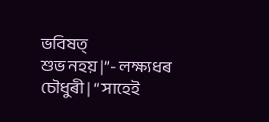ভবিষত্
শুভ নহয় |”- লক্ষ্যধৰ চৌধুৰী | “ সাহেই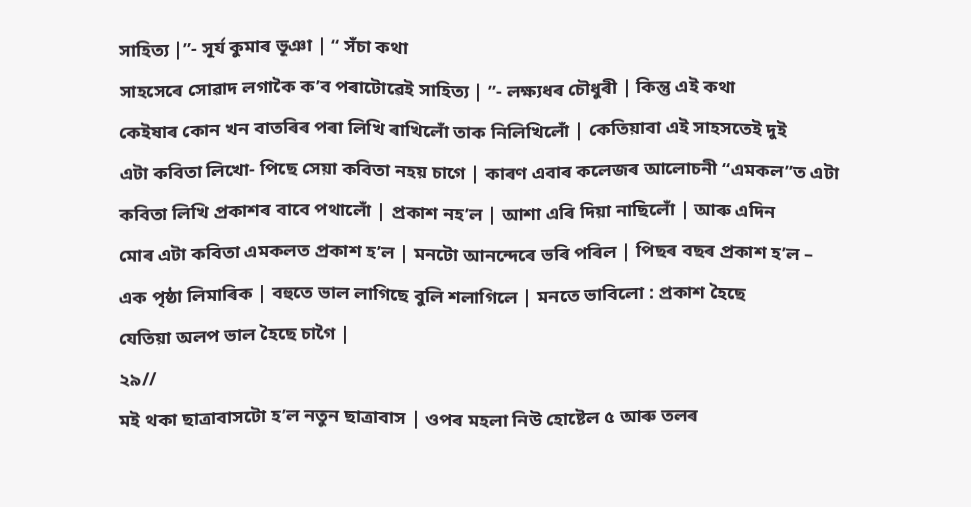সাহিত্য |”- সূৰ্য কুমাৰ ভূঞা | “ সঁচা কথা
সাহসেৰে সোৱাদ লগাকৈ ক’ব পৰাটোৱেই সাহিত্য | ”- লক্ষ্যধৰ চৌধুৰী | কিন্তু এই কথা
কেইষাৰ কোন খন বাতৰিৰ পৰা লিখি ৰাখিলোঁ তাক নিলিখিলোঁ | কেতিয়াবা এই সাহসতেই দুই
এটা কবিতা লিখো- পিছে সেয়া কবিতা নহয় চাগে | কাৰণ এবাৰ কলেজৰ আলোচনী “এমকল”ত এটা
কবিতা লিখি প্ৰকাশৰ বাবে পথালোঁ | প্ৰকাশ নহ’ল | আশা এৰি দিয়া নাছিলোঁ | আৰু এদিন
মোৰ এটা কবিতা এমকলত প্ৰকাশ হ’ল | মনটো আনন্দেৰে ভৰি পৰিল | পিছৰ বছৰ প্ৰকাশ হ’ল –
এক পৃষ্ঠা লিমাৰিক | বহুতে ভাল লাগিছে বুলি শলাগিলে | মনতে ভাবিলো : প্ৰকাশ হৈছে
যেতিয়া অলপ ভাল হৈছে চাগৈ |
২৯//
মই থকা ছাত্ৰাবাসটো হ’ল নতুন ছাত্ৰাবাস | ওপৰ মহলা নিউ হোষ্টেল ৫ আৰু তলৰ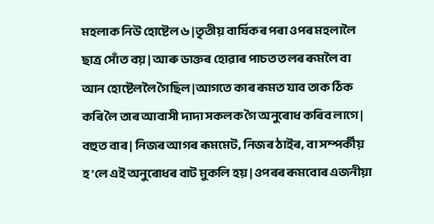মহলাক নিউ হোষ্টেল ৬ |তৃতীয় বাৰ্ষিকৰ পৰা ওপৰ মহলালৈ ছাত্ৰ সোঁত বয় | আৰু ডাক্তৰ হোৱাৰ পাচত তলৰ ৰূমলৈ বা আন হোষ্টেললৈ গৈছিল |আগতে কাৰ ৰূমত যাব তাক ঠিক কৰি লৈ তাৰ আবাসী দাদা সকলক গৈ অনুৰোধ কৰিব লাগে | বহুত বাৰ | নিজৰ আগৰ ৰূমমেট, নিজৰ ঠাইৰ, বা সম্পৰ্কীয় হ’লে এই অনুৰোধৰ বাট মুকলি হয় | ওপৰৰ ৰূমবোৰ এজনীয়া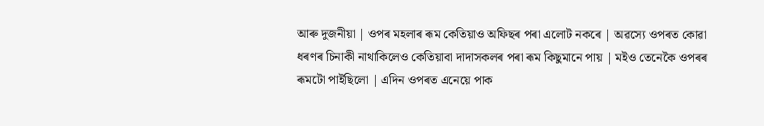আৰু দুজনীয়া | ওপৰ মহলাৰ ৰূম কেতিয়াও অফিছৰ পৰা এলোট নকৰে | অৱস্যে ওপৰত কোৱা ধৰণৰ চিনাকী নাথাকিলেও কেতিয়াবা দাদাসকলৰ পৰা ৰূম কিছুমানে পায় | মইও তেনেকৈ ওপৰৰ ৰূমটো পাইছিলো | এদিন ওপৰত এনেয়ে পাক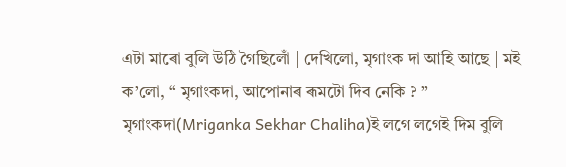এটা মাৰো বুলি উঠি গৈছিলোঁ | দেখিলো, মৃগাংক দা আহি আছে | মই ক’লো, “ মৃগাংকদা, আপোনাৰ ৰূমটো দিব নেকি ? ” মৃগাংকদা(Mriganka Sekhar Chaliha)ই লগে লগেই দিম বুলি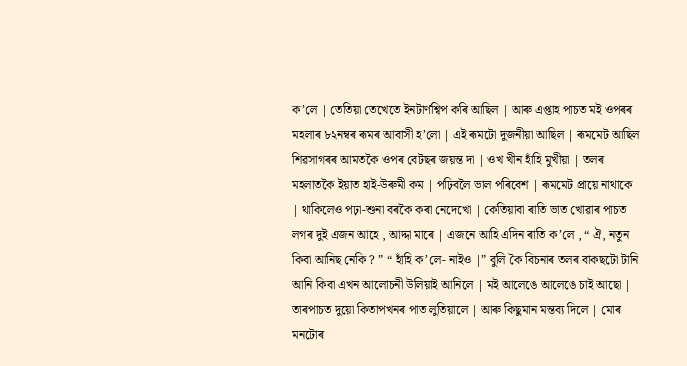ক’লে | তেতিয়া তেখেতে ইনটাৰ্ণশ্বিপ কৰি আছিল | আৰু এপ্তাহ পাচত মই ওপৰৰ মহলাৰ ৮২নম্বৰ ৰূমৰ আবাসী হ’লো | এই ৰূমটো দুজনীয়া আছিল | ৰূমমেট আছিল শিৱসাগৰৰ আমতকৈ ওপৰ বেটছৰ জয়ন্ত দা | ওখ খীন হাঁহি মুখীয়া | তলৰ মহলাতকৈ ইয়াত হাই-উৰুমী কম | পঢ়িবলৈ ভাল পৰিবেশ | ৰূমমেট প্ৰায়ে নাথাকে | থাকিলেও পঢ়া-শুনা বৰকৈ কৰা নেদেখো | কেতিয়াবা ৰাতি ভাত খোৱাৰ পাচত লগৰ দুই এজন আহে , আদ্দা মাৰে | এজনে আহি এদিন ৰাতি ক’লে , “ ঐ, নতুন কিবা আনিছ নেকি ? ” “ হাঁহি ক’লে- নাইও |” বুলি কৈ বিচনাৰ তলৰ বাকছটো টানি আনি কিবা এখন আলোচনী উলিয়াই আনিলে | মই আলেঙে আলেঙে চাই আছো | তাৰপাচত দুয়ো কিতাপখনৰ পাত লুতিয়ালে | আৰু কিছুমান মন্তব্য দিলে | মোৰ মনটোৰ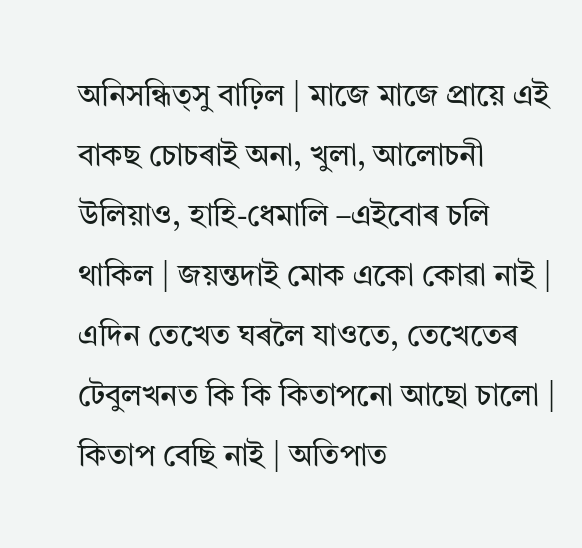অনিসন্ধিত্সু বাঢ়িল | মাজে মাজে প্ৰায়ে এই বাকছ চোচৰাই অনা, খুলা, আলোচনী উলিয়াও, হাহি-ধেমালি –এইবোৰ চলি থাকিল | জয়ন্তদাই মোক একো কোৱা নাই | এদিন তেখেত ঘৰলৈ যাওতে, তেখেতেৰ টেবুলখনত কি কি কিতাপনো আছো চালো | কিতাপ বেছি নাই | অতিপাত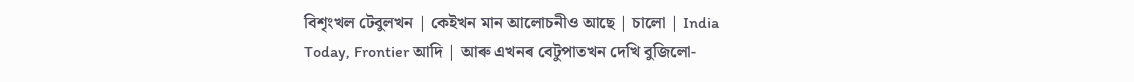বিশৃংখল টেবুলখন | কেইখন মান আলোচনীও আছে | চালো | India
Today, Frontier আদি | আৰু এখনৰ বেটুপাতখন দেখি বুজিলো-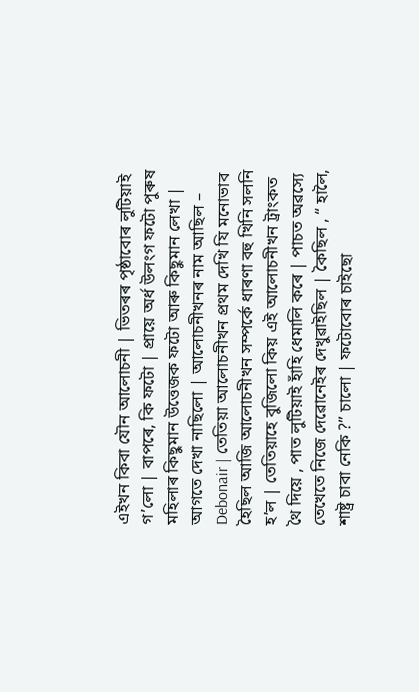এইখন কিবা যৌন আলোচনী | ভিতৰৰ পৃষ্ঠাবোৰ লুটিয়াই গ’লো | বাপৰে, কি ফটো | প্ৰায়ে অৰ্ধ উলংগ ফটো পুৰুষ মহিলাৰ কিছুমান উত্তেজক ফটো আৰু কিছুমান লেখা | আগতে দেখা নাছিলো | আলোচনীখনৰ নাম আছিল – Debonair | তেতিয়া আলোচনীখন প্ৰথম দেখি যি মনোভাব হৈছিল আজি আলোচনীখন সম্পৰ্কে ধাৰণা বহু খিনি সলনি হ’ল | তেতিয়াহে বুজিলো কিয় এই আলোচনীখন ট্ৰাংকত থৈ দিয়ে , পাত লুটিয়াই হাঁহি ধেমালি কৰে | পাচত অৱস্যে তেখেতে নিজে দেৱোনেইৰ দেখুৱাইছিল | কৈছিল , “ হালৈ, শাষ্ট্ৰ চাবা নেকি ?” চালো | ফটোবোৰ চাইছো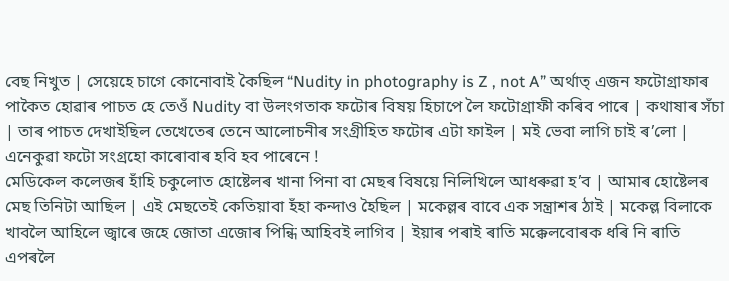বেছ নিখুত | সেয়েহে চাগে কোনোবাই কৈছিল “Nudity in photography is Z , not A” অৰ্থাত্ এজন ফটোগ্ৰাফাৰ পাকৈত হোৱাৰ পাচত হে তেওঁ Nudity বা উলংগতাক ফটোৰ বিষয় হিচাপে লৈ ফটোগ্ৰাফী কৰিব পাৰে | কথাষাৰ সঁচা | তাৰ পাচত দেখাইছিল তেখেতেৰ তেনে আলোচনীৰ সংগ্ৰীহিত ফটোৰ এটা ফাইল | মই ভেবা লাগি চাই ৰ’লো | এনেকুৱা ফটো সংগ্ৰহো কাৰোবাৰ হবি হব পাৰেনে !
মেডিকেল কলেজৰ হাঁহি চকুলোত হোষ্টেলৰ খানা পিনা বা মেছৰ বিষয়ে নিলিখিলে আধৰুৱা হ’ব | আমাৰ হোষ্টেলৰ মেছ তিনিটা আছিল | এই মেছতেই কেতিয়াবা হঁহা কন্দাও হৈছিল | মকেল্লৰ বাবে এক সন্ত্ৰাশৰ ঠাই | মকেল্ল বিলাকে খাবলৈ আহিলে জ্বাৰে জহে জোতা এজোৰ পিন্ধি আহিবই লাগিব | ইয়াৰ পৰাই ৰাতি মক্কেলবোৰক ধৰি নি ৰাতি এপৰলৈ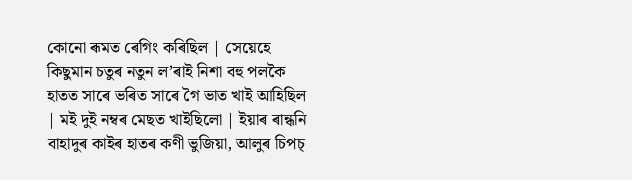কোনো ৰূমত ৰেগিং কৰিছিল | সেয়েহে কিছুমান চতুৰ নতুন ল’ৰাই নিশা বহু পলকৈ হাতত সাৰে ভৰিত সাৰে গৈ ভাত খাই আহিছিল | মই দুই নম্বৰ মেছত খাইছিলো | ইয়াৰ ৰান্ধনি বাহাদুৰ কাইৰ হাতৰ কণী ভুজিয়া, আলুৰ চিপচ্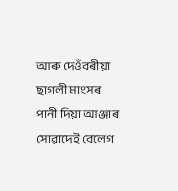আৰু দেওঁবৰীয়া ছাগলী মাংসৰ পানী দিয়া আঞ্জাৰ সোৱাদেই বেলেগ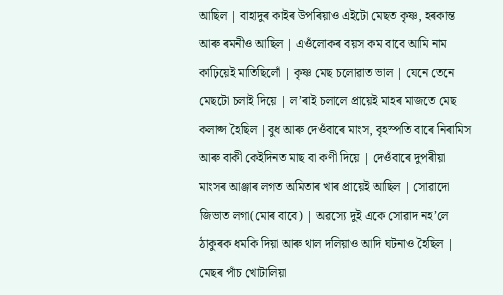আছিল | বাহাদুৰ কাইৰ উপৰিয়াও এইটো মেছত কৃষ্ণ, হৰকান্ত আৰু ৰমনীও আছিল | এওঁলোকৰ বয়স কম বাবে আমি নাম কাঢ়িয়েই মাতিছিলোঁ | কৃষ্ণ মেছ চলোৱাত ভাল | যেনে তেনে মেছটো চলাই দিয়ে | ল’ৰাই চলালে প্ৰায়েই মাহৰ মাজতে মেছ কলাপ্স হৈছিল |বুধ আৰু দেওঁবাৰে মাংস, বৃহস্পতি বাৰে নিৰামিস আৰু বাকী কেইদিনত মাছ বা কণী দিয়ে | দেওঁবাৰে দুপৰীয়া মাংসৰ আঞ্জাৰ লগত অমিতাৰ খাৰ প্ৰায়েই আছিল | সোৱাদো জিভাত লগা(মোৰ বাবে) | অৱস্যে দুই একে সোৱাদ নহ’লে ঠাকুৰক ধমকি দিয়া আৰু থাল দলিয়াও আদি ঘটনাও হৈছিল | মেছৰ পাঁচ খোটালিয়া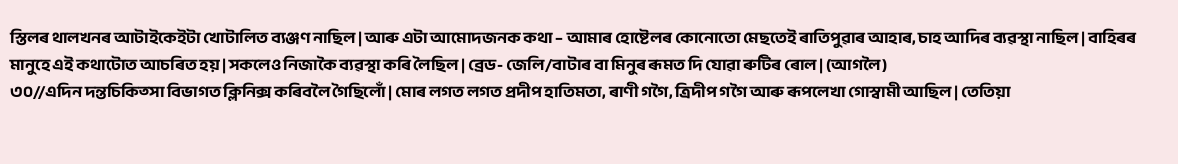স্তিলৰ থালখনৰ আটাইকেইটা খোটালিত ব্যঞ্জণ নাছিল | আৰু এটা আমোদজনক কথা – আমাৰ হোষ্টেলৰ কোনোতো মেছতেই ৰাতিপুৱাৰ আহাৰ, চাহ আদিৰ ব্যৱস্থা নাছিল | বাহিৰৰ মানুহে এই কথাটোত আচৰিত হয় | সকলেও নিজাকৈ ব্যৱস্থা কৰি লৈছিল | ব্ৰেড- জেলি/বাটাৰ বা মিনুৰ ৰূমত দি যোৱা ৰুটিৰ ৰোল | (আগলৈ)
৩০//এদিন দন্তচিকিত্সা বিভাগত ক্লিনিক্স কৰিবলৈ গৈছিলোঁ | মোৰ লগত লগত প্ৰদীপ হাতিমতা, ৰাণী গগৈ, ত্ৰিদীপ গগৈ আৰু ৰূপলেখা গোস্বামী আছিল | তেতিয়া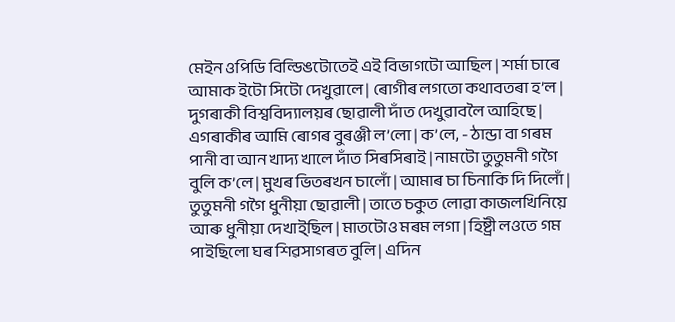মেইন ওপিডি বিল্ডিঙটোতেই এই বিভাগটো আছিল | শৰ্মা চাৰে আমাক ইটো সিটো দেখুৱালে | ৰোগীৰ লগতো কথাবতৰা হ’ল | দুগৰাকী বিশ্ববিদ্যালয়ৰ ছোৱালী দাঁত দেখুৱাবলৈ আহিছে | এগৰাকীৰ আমি ৰোগৰ বুৰঞ্জী ল’লো | ক’লে, - ঠান্ডা বা গৰম পানী বা আন খাদ্য খালে দাঁত সিৰসিৰাই | নামটো তুতুমনী গগৈ বুলি ক’লে | মুখৰ ভিতৰখন চালোঁ | আমাৰ চা চিনাকি দি দিলোঁ | তুতুমনী গগৈ ধুনীয়া ছোৱালী | তাতে চকুত লোৱা কাজলখিনিয়ে আৰু ধুনীয়া দেখাই্ছিল | মাতটোও মৰম লগা | হিষ্ট্ৰী লওতে গম পাইছিলো ঘৰ শিৱসাগৰত বুলি | এদিন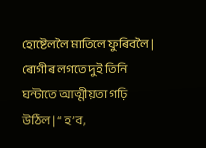হোষ্টেললৈ মাতিলে ফুৰিবলৈ | ৰোগীৰ লগতে দুই তিনি ঘন্টাতে আত্মীয়তা গঢ়ি উঠিল | “ হ’ব,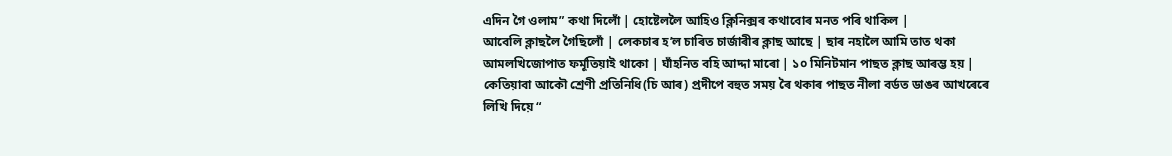এদিন গৈ ওলাম” কথা দিলোঁ | হোষ্টেললৈ আহিও ক্লিনিক্সৰ কথাবোৰ মনত পৰি থাকিল |
আবেলি ক্লাছলৈ গৈছিলোঁ | লেকচাৰ হ’ল চাৰিত চাৰ্জাৰীৰ ক্লাছ আছে | ছাৰ নহালৈ আমি তাত থকা আমলখিজোপাত ফৰ্মূতিয়াই থাকো | ঘাঁহনিত বহি আদ্দা মাৰো | ১০ মিনিটমান পাছত ক্লাছ আৰম্ভ হয় | কেতিয়াবা আকৌ শ্ৰেণী প্ৰতিনিধি(চি আৰ) প্ৰদীপে বহুত সময় ৰৈ থকাৰ পাছত নীলা বৰ্ডত ডাঙৰ আখৰেৰে লিখি দিয়ে “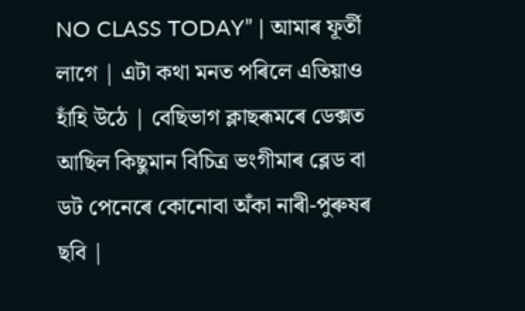NO CLASS TODAY” | আমাৰ ফূৰ্তী লাগে | এটা কথা মনত পৰিলে এতিয়াও হাঁহি উঠে | বেছিভাগ ক্লাছৰূমৰে ডেক্সত আছিল কিছুমান বিচিত্ৰ ভংগীমাৰ ব্লেড বা ডট পেনেৰে কোনোবা অঁকা নাৰী-পুৰুষৰ ছবি |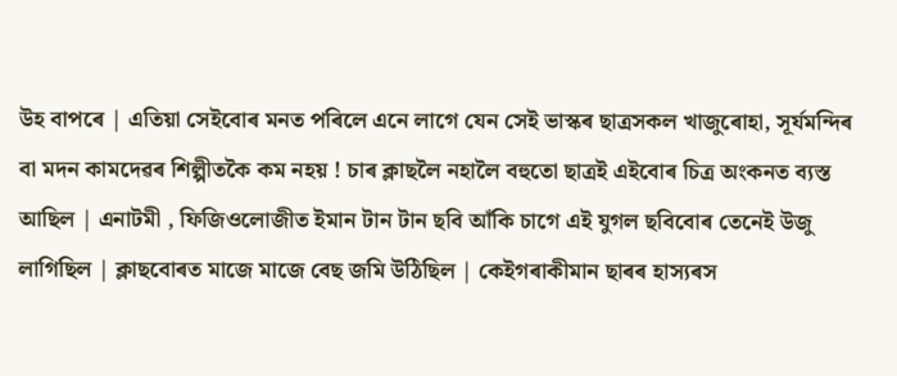উহ বাপৰে | এতিয়া সেইবোৰ মনত পৰিলে এনে লাগে যেন সেই ভাস্কৰ ছাত্ৰসকল খাজুৰোহা, সূৰ্যমন্দিৰ বা মদন কামদেৱৰ শিল্পীতকৈ কম নহয় ! চাৰ ক্লাছলৈ নহালৈ বহুতো ছাত্ৰই এইবোৰ চিত্ৰ অংকনত ব্যস্ত আছিল | এনাটমী , ফিজিওলোজীত ইমান টান টান ছবি আঁকি চাগে এই যুগল ছবিবোৰ তেনেই উজু লাগিছিল | ক্লাছবোৰত মাজে মাজে বেছ জমি উঠিছিল | কেইগৰাকীমান ছাৰৰ হাস্যৰস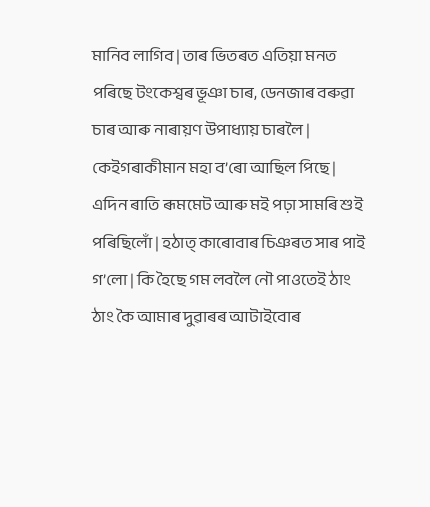মানিব লাগিব | তাৰ ভিতৰত এতিয়া মনত পৰিছে টংকেশ্বৰ ভূঞা চাৰ, ডেনজাৰ বৰুৱা চাৰ আৰু নাৰায়ণ উপাধ্যায় চাৰলৈ | কেইগৰাকীমান মহা ব’ৰো আছিল পিছে |
এদিন ৰাতি ৰূমমেট আৰু মই পঢ়া সামৰি শুই পৰিছিলোঁ | হঠাত্ কাৰোবাৰ চিঞৰত সাৰ পাই গ’লো | কি হৈছে গম লবলৈ নৌ পাওতেই ঠাং ঠাং কৈ আমাৰ দুৱাৰৰ আটাইবোৰ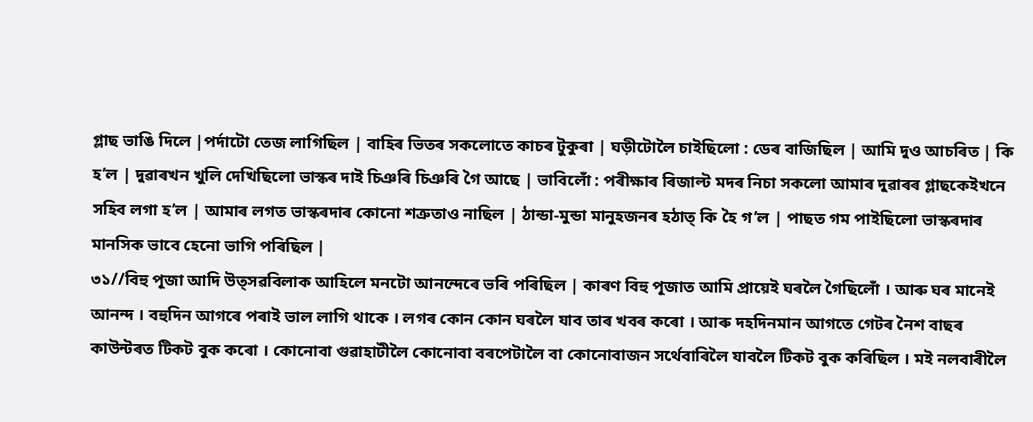গ্লাছ ভাঙি দিলে |পৰ্দাটো তেজ লাগিছিল | বাহিৰ ভিতৰ সকলোতে কাচৰ টুকুৰা | ঘড়ীটোলৈ চাইছিলো : ডেৰ বাজিছিল | আমি দুও আচৰিত | কি হ’ল | দুৱাৰখন খুলি দেখিছিলো ভাস্কৰ দাই চিঞৰি চিঞৰি গৈ আছে | ভাবিলোঁ : পৰীক্ষাৰ ৰিজাল্ট মদৰ নিচা সকলো আমাৰ দুৱাৰৰ গ্লাছকেইখনে সহিব লগা হ’ল | আমাৰ লগত ভাস্কৰদাৰ কোনো শত্ৰুতাও নাছিল | ঠান্ডা-মুন্ডা মানুহজনৰ হঠাত্ কি হৈ গ’ল | পাছত গম পাইছিলো ভাস্কৰদাৰ মানসিক ভাবে হেনো ভাগি পৰিছিল |
৩১//বিহু পূজা আদি উত্সৱবিলাক আহিলে মনটো আনন্দেৰে ভৰি পৰিছিল | কাৰণ বিহু পূজাত আমি প্ৰায়েই ঘৰলৈ গৈছিলোঁ । আৰু ঘৰ মানেই আনন্দ । বহুদিন আগৰে পৰাই ভাল লাগি থাকে । লগৰ কোন কোন ঘৰলৈ যাব তাৰ খবৰ কৰো । আৰু দহদিনমান আগতে গেটৰ নৈশ বাছৰ কাউন্টৰত টিকট বুক কৰো । কোনোবা গুৱাহাটীলৈ কোনোবা বৰপেটালৈ বা কোনোবাজন সৰ্থেবাৰিলৈ যাবলৈ টিকট বুক কৰিছিল । মই নলবাৰীলৈ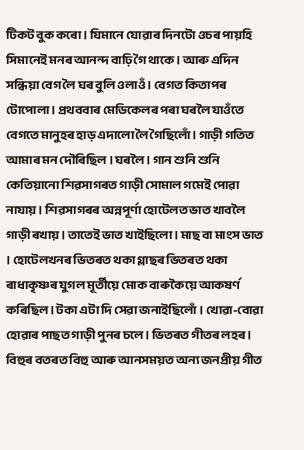টিকট বুক কৰো । যিমানে যোৱাৰ দিনটো ওচৰ পায়হি সিমানেই মনৰ আনন্দ বাঢ়ি গৈ থাকে । আৰু এদিন সন্ধিয়া বেগ লৈ ঘৰ বুলি ওলাওঁ । বেগত কিতাপৰ টোপোলা । প্ৰথববাৰ মেডিকেলৰ পৰা ঘৰলৈ যাওঁতে বেগতে মানুহৰ হাড় এদালো লৈ গৈছিলোঁ । গাড়ী গতিত আমাৰ মন দৌৰিছিল । ঘৰলৈ । গান শুনি শুনি কেতিয়ানো শিৱসাগৰত গাড়ী সোমাল গমেই পোৱা নাযায় । শিৱসাগৰৰ অন্নপূৰ্ণা হোটেলত ভাত খাবলৈ গাড়ী ৰখায় । তাতেই ভাত খাইছিলো । মাছ বা মাংস ভাত । হোটেলখনৰ ভিতৰত থকা গ্লাছৰ ভিতৰত থকা ৰাধাকৃষ্ণৰ যুগল মূৰ্তীয়ে মোক বাৰুকৈয়ে আকষৰ্ণ কৰিছিল । টকা এটা দি সেৱা জনাইছিলোঁ । খোৱা-বোৱা হোৱাৰ পাছত গাড়ী পুনৰ চলে । ভিতৰত গীতৰ লহৰ । বিহুৰ বতৰত বিহু আৰু আনসময়ত অন্য জনপ্ৰীয় গীত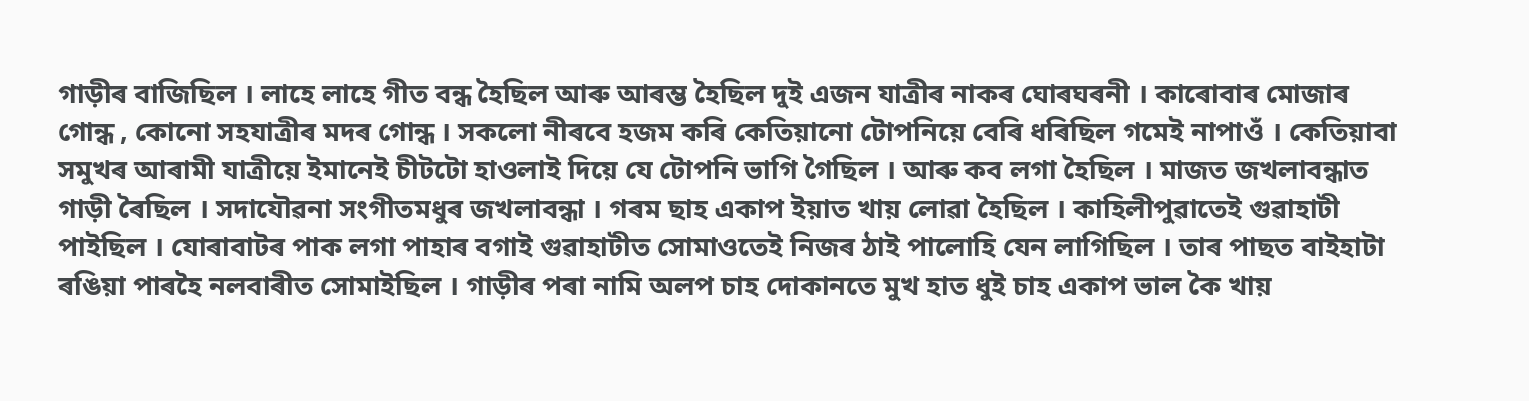গাড়ীৰ বাজিছিল । লাহে লাহে গীত বন্ধ হৈছিল আৰু আৰম্ভ হৈছিল দুই এজন যাত্ৰীৰ নাকৰ ঘোৰঘৰনী । কাৰোবাৰ মোজাৰ গোন্ধ , কোনো সহযাত্ৰীৰ মদৰ গোন্ধ । সকলো নীৰবে হজম কৰি কেতিয়ানো টোপনিয়ে বেৰি ধৰিছিল গমেই নাপাওঁ । কেতিয়াবা সমুখৰ আৰামী যাত্ৰীয়ে ইমানেই চীটটো হাওলাই দিয়ে যে টোপনি ভাগি গৈছিল । আৰু কব লগা হৈছিল । মাজত জখলাবন্ধাত গাড়ী ৰৈছিল । সদাযৌৱনা সংগীতমধুৰ জখলাবন্ধা । গৰম ছাহ একাপ ইয়াত খায় লোৱা হৈছিল । কাহিলীপুৱাতেই গুৱাহাটী পাইছিল । যোৰাবাটৰ পাক লগা পাহাৰ বগাই গুৱাহাটীত সোমাওতেই নিজৰ ঠাই পালোহি যেন লাগিছিল । তাৰ পাছত বাইহাটা ৰঙিয়া পাৰহৈ নলবাৰীত সোমাইছিল । গাড়ীৰ পৰা নামি অলপ চাহ দোকানতে মুখ হাত ধুই চাহ একাপ ভাল কৈ খায়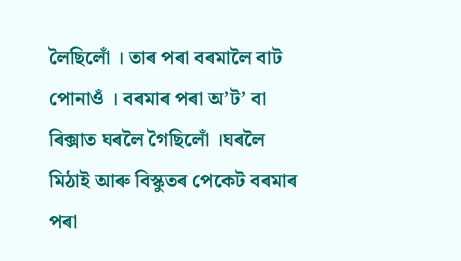লৈছিলোঁ । তাৰ পৰা বৰমালৈ বাট পোনাওঁ । বৰমাৰ পৰা অ’ট’ বা ৰিক্সাত ঘৰলৈ গৈছিলোঁ ।ঘৰলৈ মিঠাই আৰু বিস্কুতৰ পেকেট বৰমাৰ পৰা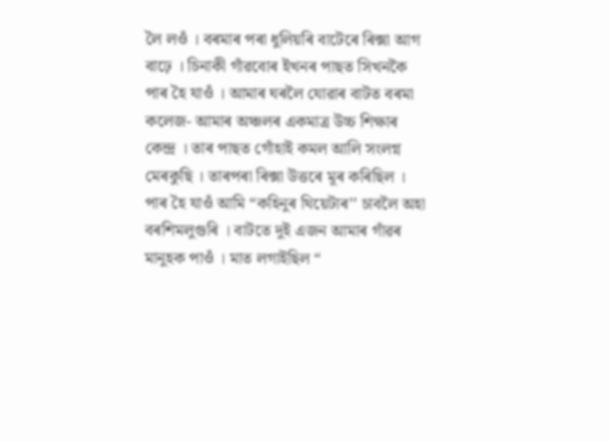লৈ লওঁ । বৰমাৰ পৰা ধুলিয়ৰি বাটেৰে ৰিক্সা আগ বাঢ়ে । চিনাকী গাঁৱবোৰ ইখনৰ পাছত সিখনকৈ পাৰ হৈ যাওঁ । আমাৰ ঘৰলৈ যোৱাৰ বাটত বৰমা কলেজ- আমাৰ অঞ্চলৰ একমাত্ৰ উচ্চ শিক্ষাৰ কেন্দ্ৰ । তাৰ পাছত গোঁহাই কমল আলি সংলগ্ন মেৰকুছি । তাৰপৰা ৰিক্সা উত্তৰে মূৰ কৰিছিল । পাৰ হৈ যাওঁ আমি “কহিনুৰ থিয়েটাৰ’’ চাবলৈ অহা বৰশিমলুগুৰি । বাটতে দুই এজন আমাৰ গাঁৱৰ মানুহক পাওঁ । মাত লগাইছিল “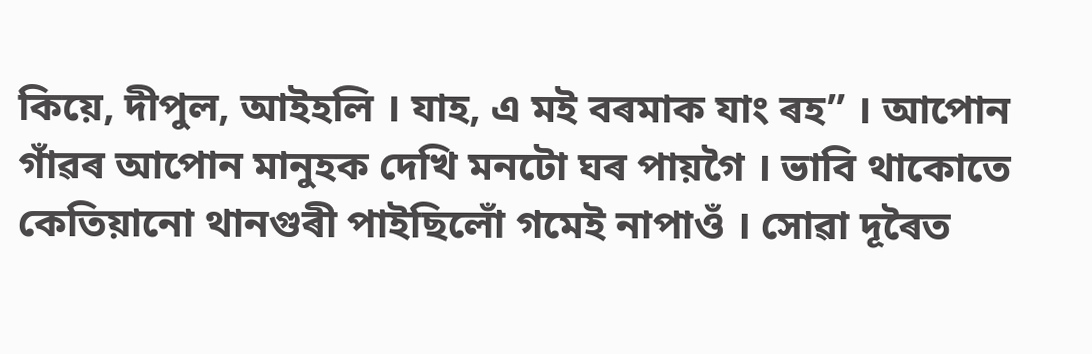কিয়ে, দীপুল, আইহলি । যাহ, এ মই বৰমাক যাং ৰহ” । আপোন গাঁৱৰ আপোন মানুহক দেখি মনটো ঘৰ পায়গৈ । ভাবি থাকোতে কেতিয়ানো থানগুৰী পাইছিলোঁ গমেই নাপাওঁ । সোৱা দূৰৈত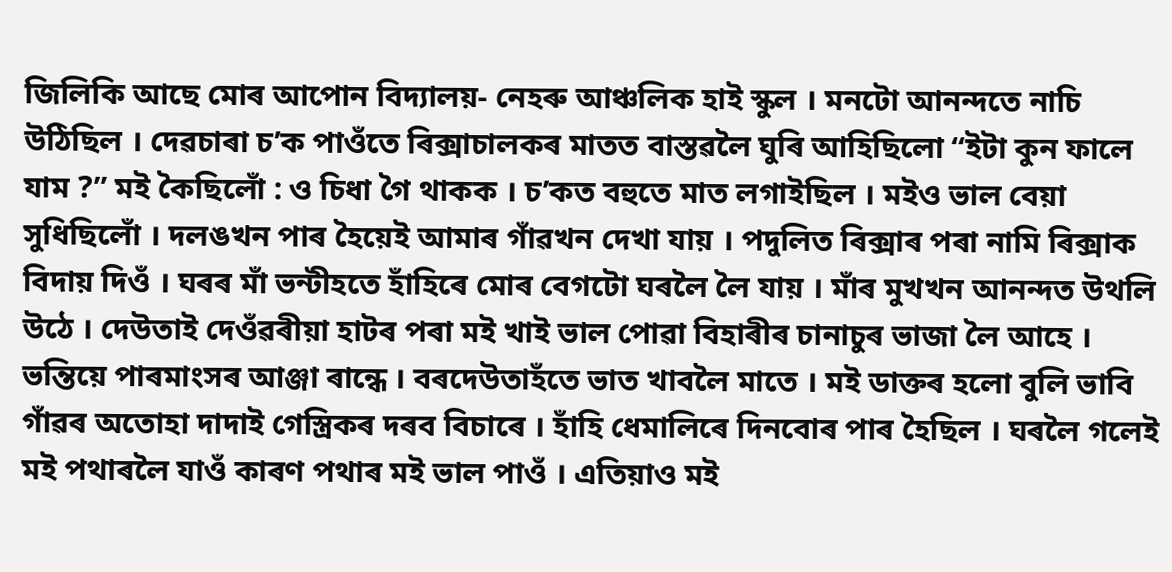জিলিকি আছে মোৰ আপোন বিদ্যালয়- নেহৰু আঞ্চলিক হাই স্কুল । মনটো আনন্দতে নাচি উঠিছিল । দেৱচাৰা চ’ক পাওঁতে ৰিক্সাচালকৰ মাতত বাস্তৱলৈ ঘুৰি আহিছিলো “ইটা কুন ফালে যাম ?” মই কৈছিলোঁ : ও চিধা গৈ থাকক । চ’কত বহুতে মাত লগাইছিল । মইও ভাল বেয়া সুধিছিলোঁ । দলঙখন পাৰ হৈয়েই আমাৰ গাঁৱখন দেখা যায় । পদুলিত ৰিক্সাৰ পৰা নামি ৰিক্সাক বিদায় দিওঁ । ঘৰৰ মাঁ ভন্টীহতে হাঁহিৰে মোৰ বেগটো ঘৰলৈ লৈ যায় । মাঁৰ মুখখন আনন্দত উথলি উঠে । দেউতাই দেওঁৱৰীয়া হাটৰ পৰা মই খাই ভাল পোৱা বিহাৰীৰ চানাচুৰ ভাজা লৈ আহে । ভন্তিয়ে পাৰমাংসৰ আঞ্জা ৰান্ধে । বৰদেউতাহঁতে ভাত খাবলৈ মাতে । মই ডাক্তৰ হলো বুলি ভাবি গাঁৱৰ অতোহা দাদাই গেস্ত্ৰিকৰ দৰব বিচাৰে । হাঁহি ধেমালিৰে দিনবোৰ পাৰ হৈছিল । ঘৰলৈ গলেই মই পথাৰলৈ যাওঁ কাৰণ পথাৰ মই ভাল পাওঁ । এতিয়াও মই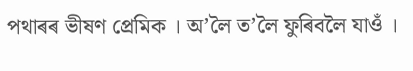পথাৰৰ ভীষণ প্ৰেমিক । অ’লৈ ত’লৈ ফুৰিবলৈ যাওঁ ।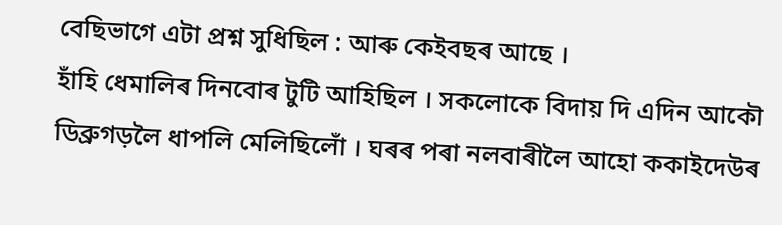বেছিভাগে এটা প্ৰশ্ন সুধিছিল : আৰু কেইবছৰ আছে ।
হাঁহি ধেমালিৰ দিনবোৰ টুটি আহিছিল । সকলোকে বিদায় দি এদিন আকৌ ডিব্ৰুগড়লৈ ধাপলি মেলিছিলোঁ । ঘৰৰ পৰা নলবাৰীলৈ আহো ককাইদেউৰ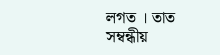লগত । তাত সম্বন্ধীয়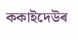ককাইদেউৰ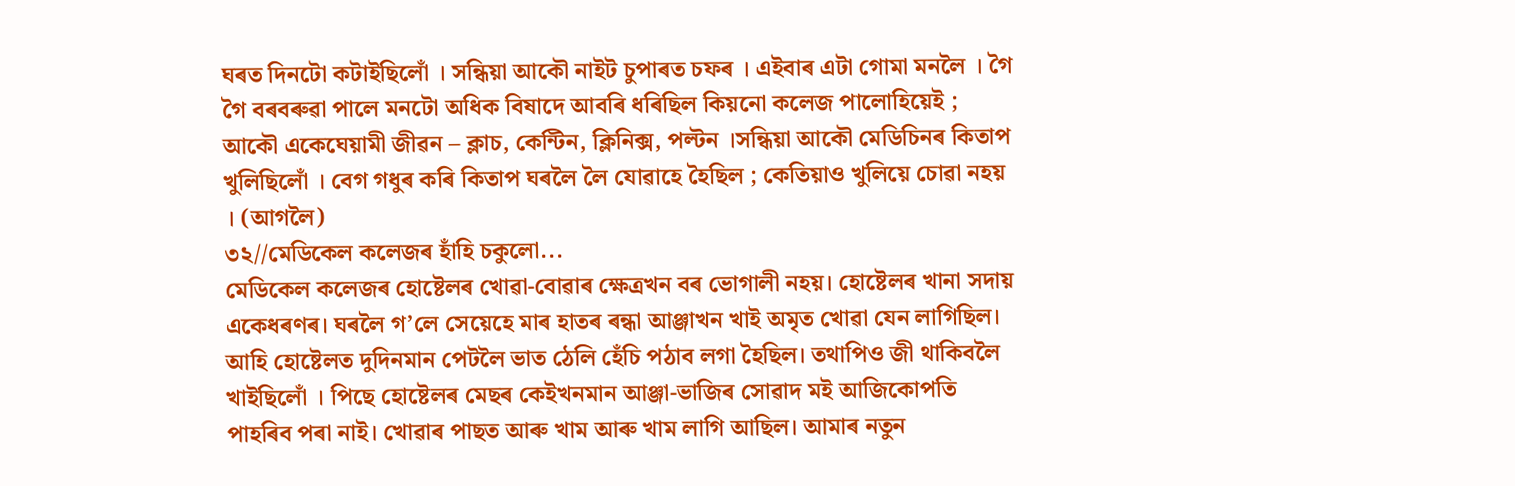ঘৰত দিনটো কটাইছিলোঁ । সন্ধিয়া আকৌ নাইট চুপাৰত চফৰ । এইবাৰ এটা গোমা মনলৈ । গৈ গৈ বৰবৰুৱা পালে মনটো অধিক বিষাদে আবৰি ধৰিছিল কিয়নো কলেজ পালোহিয়েই ; আকৌ একেঘেয়ামী জীৱন – ক্লাচ, কেন্টিন, ক্লিনিক্স, পল্টন ।সন্ধিয়া আকৌ মেডিচিনৰ কিতাপ খুলিছিলোঁ । বেগ গধুৰ কৰি কিতাপ ঘৰলৈ লৈ যোৱাহে হৈছিল ; কেতিয়াও খুলিয়ে চোৱা নহয় । (আগলৈ)
৩২//মেডিকেল কলেজৰ হাঁহি চকুলো...
মেডিকেল কলেজৰ হোষ্টেলৰ খোৱা-বোৱাৰ ক্ষেত্ৰখন বৰ ভোগালী নহয়। হোষ্টেলৰ খানা সদায় একেধৰণৰ। ঘৰলৈ গ’লে সেয়েহে মাৰ হাতৰ ৰন্ধা আঞ্জাখন খাই অমৃত খোৱা যেন লাগিছিল। আহি হোষ্টেলত দুদিনমান পেটলৈ ভাত ঠেলি হেঁচি পঠাব লগা হৈছিল। তথাপিও জী থাকিবলৈ খাইছিলোঁ । পিছে হোষ্টেলৰ মেছৰ কেইখনমান আঞ্জা-ভাজিৰ সোৱাদ মই আজিকোপতি পাহৰিব পৰা নাই। খোৱাৰ পাছত আৰু খাম আৰু খাম লাগি আছিল। আমাৰ নতুন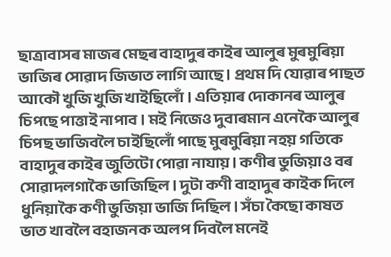ছাত্ৰাবাসৰ মাজৰ মেছৰ বাহাদুৰ কাইৰ আলুৰ মুৰমুৰিয়া ভাজিৰ সোৱাদ জিভাত লাগি আছে। প্ৰথম দি যোৱাৰ পাছত আকৌ খুজি খুজি খাইছিলোঁ। এতিয়াৰ দোকানৰ আলুৰ চিপছে পাত্তাই নাপাব। মই নিজেও দুবাৰমান এনেকৈ আলুৰ চিপছ ভাজিবলৈ চাইছিলোঁ পাছে মুৰমুৰিয়া নহয় গতিকে বাহাদুৰ কাইৰ জুতিটো পোৱা নাযায়। কণীৰ ভুজিয়াও বৰ সোৱাদলগাকৈ ভাজিছিল। দুটা কণী বাহাদুৰ কাইক দিলে ধুনিয়াকৈ কণী ভুজিয়া ভাজি দিছিল। সঁচা কৈছো কাষত ভাত খাবলৈ বহাজনক অলপ দিবলৈ মনেই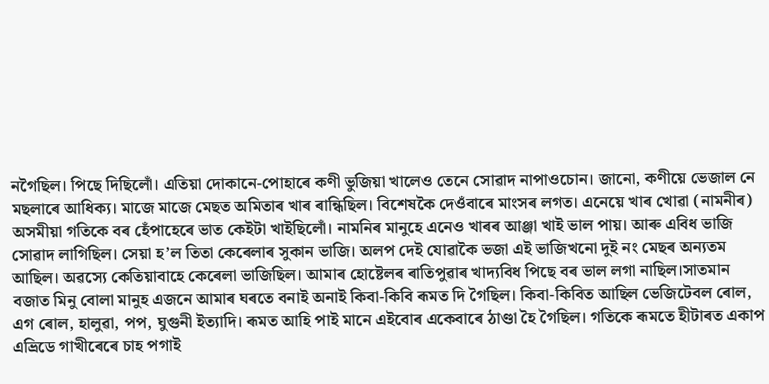নগৈছিল। পিছে দিছিলোঁ। এতিয়া দোকানে-পোহাৰে কণী ভুজিয়া খালেও তেনে সোৱাদ নাপাওচোন। জানো, কণীয়ে ভেজাল নে মছলাৰে আধিক্য। মাজে মাজে মেছত অমিতাৰ খাৰ ৰান্ধিছিল। বিশেষকৈ দেওঁবাৰে মাংসৰ লগত। এনেয়ে খাৰ খোৱা (নামনীৰ) অসমীয়া গতিকে বৰ হেঁপাহেৰে ভাত কেইটা খাইছিলোঁ। নামনিৰ মানুহে এনেও খাৰৰ আঞ্জা খাই ভাল পায়। আৰু এবিধ ভাজি সোৱাদ লাগিছিল। সেয়া হ’ল তিতা কেৰেলাৰ সুকান ভাজি। অলপ দেই যোৱাকৈ ভজা এই ভাজিখনো দুই নং মেছৰ অন্যতম আছিল। অৱস্যে কেতিয়াবাহে কেৰেলা ভাজিছিল। আমাৰ হোষ্টেলৰ ৰাতিপুৱাৰ খাদ্যবিধ পিছে বৰ ভাল লগা নাছিল।সাতমান বজাত মিনু বোলা মানুহ এজনে আমাৰ ঘৰতে বনাই অনাই কিবা-কিবি ৰূমত দি গৈছিল। কিবা-কিবিত আছিল ভেজিটেবল ৰোল, এগ ৰোল, হালুৱা, পপ, ঘুগুনী ইত্যাদি। ৰূমত আহি পাই মানে এইবোৰ একেবাৰে ঠাণ্ডা হৈ গৈছিল। গতিকে ৰূমতে হীটাৰত একাপ এভ্ৰিডে গাখীৰেৰে চাহ পগাই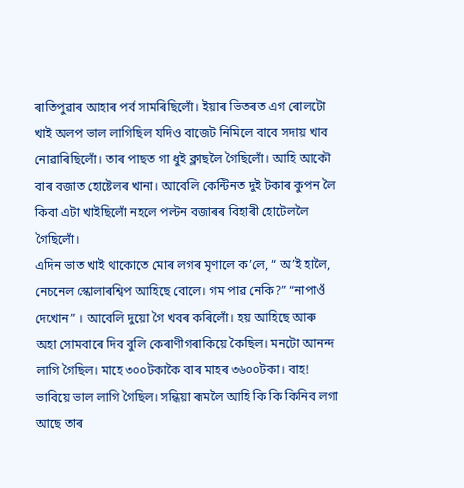ৰাতিপুৱাৰ আহাৰ পৰ্ব সামৰিছিলোঁ। ইয়াৰ ভিতৰত এগ ৰোলটো খাই অলপ ভাল লাগিছিল যদিও বাজেট নিমিলে বাবে সদায় খাব নোৱাৰিছিলোঁ। তাৰ পাছত গা ধুই ক্লাছলৈ গৈছিলোঁ। আহি আকৌ বাৰ বজাত হোষ্টেলৰ খানা। আবেলি কেন্টিনত দুই টকাৰ কুপন লৈ কিবা এটা খাইছিলোঁ নহলে পল্টন বজাৰৰ বিহাৰী হোটেললৈ গৈছিলোঁ।
এদিন ভাত খাই থাকোতে মোৰ লগৰ মৃণালে ক’লে, “ অ’ই হালৈ, নেচনেল স্কোলাৰশ্বিপ আহিছে বোলে। গম পাৱ নেকি?” “নাপাওঁ দেখোন” । আবেলি দুয়ো গৈ খবৰ কৰিলোঁ। হয় আহিছে আৰু অহা সোমবাৰে দিব বুলি কেৰাণীগৰাকিয়ে কৈছিল। মনটো আনন্দ লাগি গৈছিল। মাহে ৩০০টকাকৈ বাৰ মাহৰ ৩৬০০টকা। বাহ! ভাবিয়ে ভাল লাগি গৈছিল। সন্ধিয়া ৰূমলৈ আহি কি কি কিনিব লগা আছে তাৰ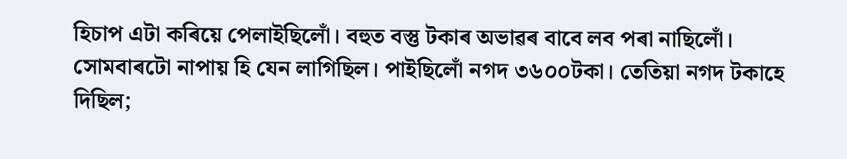হিচাপ এটা কৰিয়ে পেলাইছিলোঁ। বহুত বস্তু টকাৰ অভাৱৰ বাবে লব পৰা নাছিলোঁ। সোমবাৰটো নাপায় হি যেন লাগিছিল। পাইছিলোঁ নগদ ৩৬০০টকা। তেতিয়া নগদ টকাহে দিছিল;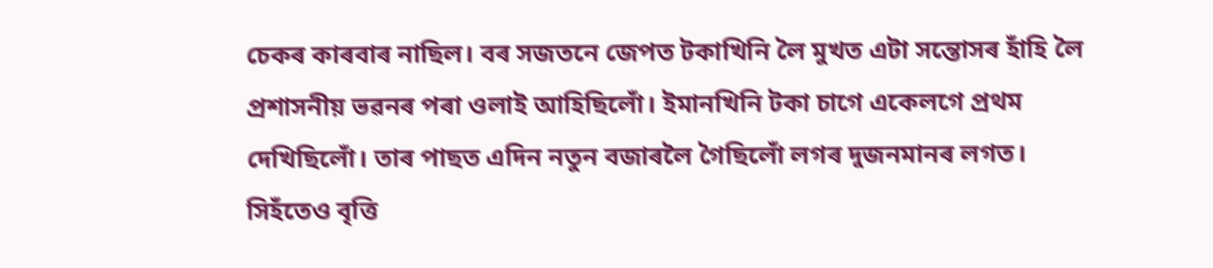চেকৰ কাৰবাৰ নাছিল। বৰ সজতনে জেপত টকাখিনি লৈ মুখত এটা সন্তোসৰ হাঁহি লৈ প্ৰশাসনীয় ভৱনৰ পৰা ওলাই আহিছিলোঁ। ইমানখিনি টকা চাগে একেলগে প্ৰথম দেখিছিলোঁ। তাৰ পাছত এদিন নতুন বজাৰলৈ গৈছিলোঁ লগৰ দুজনমানৰ লগত। সিহঁতেও বৃত্তি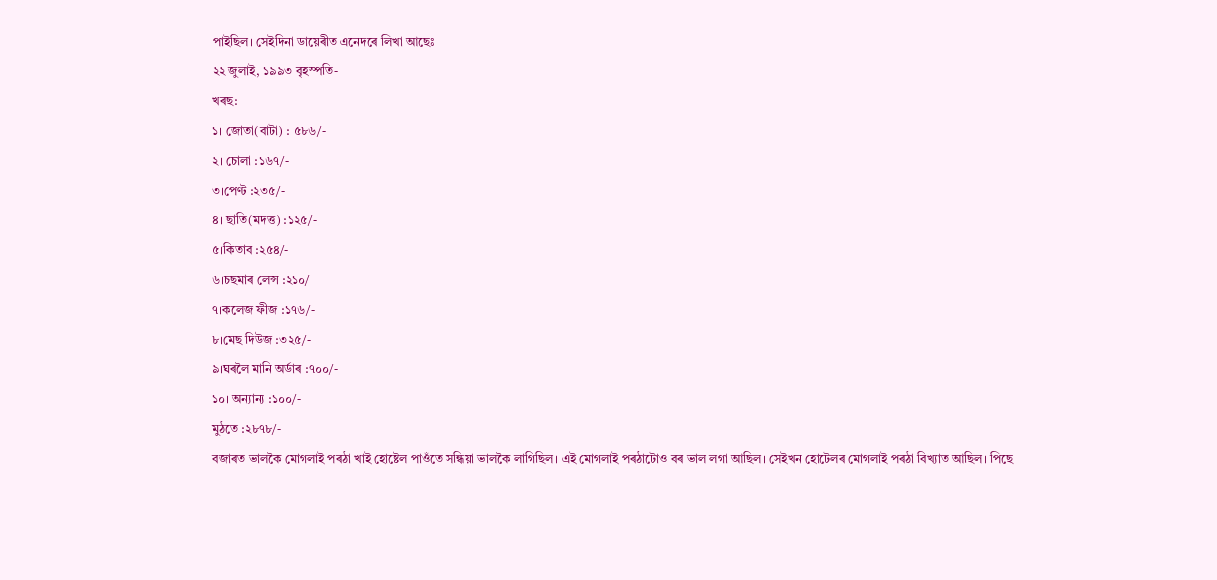পাইছিল। সেইদিনা ডায়েৰীত এনেদৰে লিখা আছেঃ
২২ জুলাই, ১৯৯৩ বৃহস্পতি-
খৰছ:
১। জোতা(বাটা) : ৫৮৬/-
২। চোলা :১৬৭/-
৩।পেণ্ট :২৩৫/-
৪। ছাতি(মদত্ত) :১২৫/-
৫।কিতাব :২৫৪/-
৬।চছমাৰ লেন্স :২১০/
৭।কলেজ ফীজ :১৭৬/-
৮।মেছ দিউজ :৩২৫/-
৯।ঘৰলৈ মানি অৰ্ডাৰ :৭০০/-
১০। অন্যান্য :১০০/-
মুঠতে :২৮৭৮/-
বজাৰত ভালকৈ মোগলাই পৰঠা খাই হোষ্টেল পাওঁতে সন্ধিয়া ভালকৈ লাগিছিল। এই মোগলাই পৰঠাটোও বৰ ভাল লগা আছিল। সেইখন হোটেলৰ মোগলাই পৰঠা বিখ্যাত আছিল। পিছে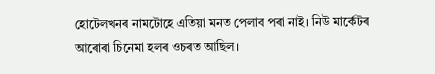হোটেলখনৰ নামটোহে এতিয়া মনত পেলাব পৰা নাই। নিউ মাৰ্কেটৰ আৰোৰা চিনেমা হলৰ ওচৰত আছিল।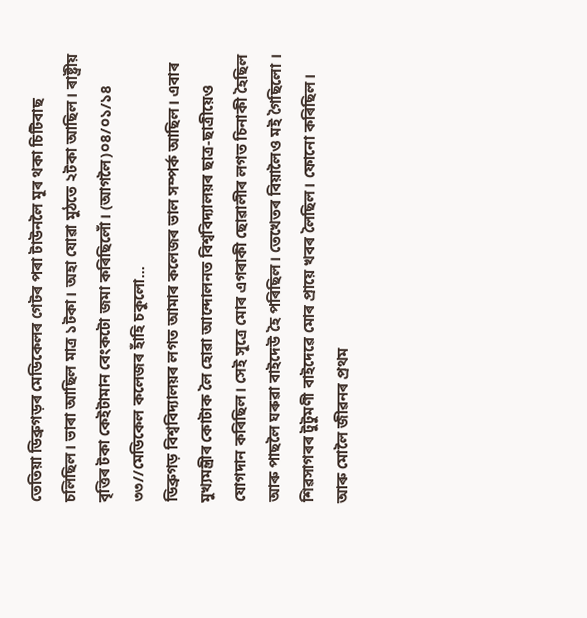তেতিয়া ডিব্ৰুগড়ৰ মেডিকেলৰ গেটৰ পৰা টাউনলৈ মূৰ থকা চিটিবাছ চলিছিল। ভাৰা আছিল মাত্ৰ ১টকা। অহা যোৱা মুঠতে ২টকা আছিল। ৰাষ্ট্ৰীয় বৃত্তিৰ টকা কেইটামান বেংকটো জমা কৰিছিলোঁ। (আগলৈ)০৪/০১/১৪
৩৩//মেডিকেল কলেজৰ হাঁহি চকুলো...
ডিব্ৰুগড় বিশ্ববিদ্যালয়ৰ লগত আমাৰ কলেজৰ ভাল সম্পৰ্ক আছিল। এবাৰ মুখ্যমন্ত্ৰীৰ কোটাক লৈ হোৱা আন্দোলনত বিশ্ববিদ্যালয়ৰ ছাত্ৰ-ছাত্ৰীয়েও যোগদান কৰিছিল। সেই সূত্ৰে মোৰ এগৰাকী ছোৱালীৰ লগত চিনাকী হৈছিল আৰু পাছলৈ ঘৰুৱা বাইদেউ হৈ পৰিছিল। তেখেতৰ বিয়ালৈও মই গৈছিলো । শিৱসাগৰৰ টুটুমণী বাইদেৱে মোৰ প্ৰায়ে খবৰ লৈছিল। ফোনো কৰিছিল। আৰু মোলৈ জীৱনৰ প্ৰথম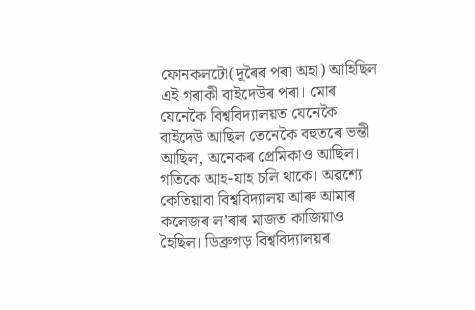ফোনকলটো(দূৰৈৰ পৰা অহা) আহিছিল এই গৰাকী বাইদেউৰ পৰা। মোৰ যেনেকৈ বিশ্ববিদ্যালয়ত যেনেকৈ বাইদেউ আছিল তেনেকৈ বহুতৰে ভন্তী আছিল, অনেকৰ প্ৰেমিকাও আছিল। গতিকে আহ-যাহ চলি থাকে। অৱশ্যে কেতিয়াবা বিশ্ববিদ্যালয় আৰু আমাৰ কলেজৰ ল’ৰাৰ মাজত কাজিয়াও হৈছিল। ডিব্ৰুগড় বিশ্ববিদ্যালয়ৰ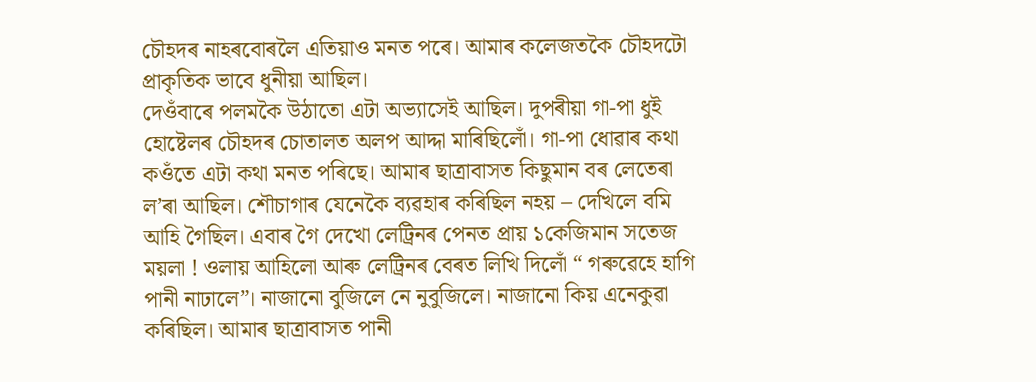চৌহদৰ নাহৰবোৰলৈ এতিয়াও মনত পৰে। আমাৰ কলেজতকৈ চৌহদটো প্ৰাকৃতিক ভাবে ধুনীয়া আছিল।
দেওঁবাৰে পলমকৈ উঠাতো এটা অভ্যাসেই আছিল। দুপৰীয়া গা-পা ধুই হোষ্টেলৰ চৌহদৰ চোতালত অলপ আদ্দা মাৰিছিলোঁ। গা-পা ধোৱাৰ কথা কওঁতে এটা কথা মনত পৰিছে। আমাৰ ছাত্ৰাবাসত কিছুমান বৰ লেতেৰা ল’ৰা আছিল। শৌচাগাৰ যেনেকৈ ব্যৱহাৰ কৰিছিল নহয় – দেখিলে বমি আহি গৈছিল। এবাৰ গৈ দেখো লেট্ৰিনৰ পেনত প্ৰায় ১কেজিমান সতেজ ময়লা ! ওলায় আহিলো আৰু লেট্ৰিনৰ বেৰত লিখি দিলোঁ “ গৰুৱেহে হাগি পানী নাঢালে”। নাজানো বুজিলে নে নুবুজিলে। নাজানো কিয় এনেকুৱা কৰিছিল। আমাৰ ছাত্ৰাবাসত পানী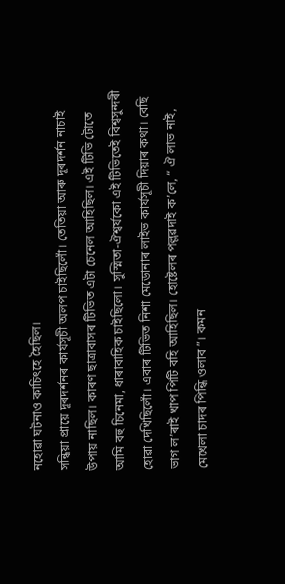নহোৱা ঘটনাও কাচিৎহে হৈছিল।
সন্ধিয়া প্ৰায়ে দূৰদৰ্শনৰ কাৰ্যসূচী অলপ চাইছিলোঁ। তেতিয়া আৰু দূৰদৰ্শন নাচাই উপায় নাছিল। কাৰণ ছাত্ৰাবাসৰ টিভিত এটা চেনেল আহিছিল। এই টিভি টোতে আমি বহু চিনেমা, ধাৰাবাহিক চাইছিলো। সুস্মিতা-ঐশ্বৰ্যকো এই টিভিতেই বিশ্বসুন্দৰী হোৱা দেখিছিলোঁ। এবাৰ টিভিত নিশা মেডোনাৰ লাইভ কাৰ্যসূচী দিয়াৰ কথা। বেছি ভাগ ল’ৰাই খাপ পিটি বহি আহিছিল। হোষ্টেলৰ পল্লৱদাই ক’লে, “ ঐ লাভ নাই, মেখেলা চাদৰ পিন্ধি ওলাব”। কমন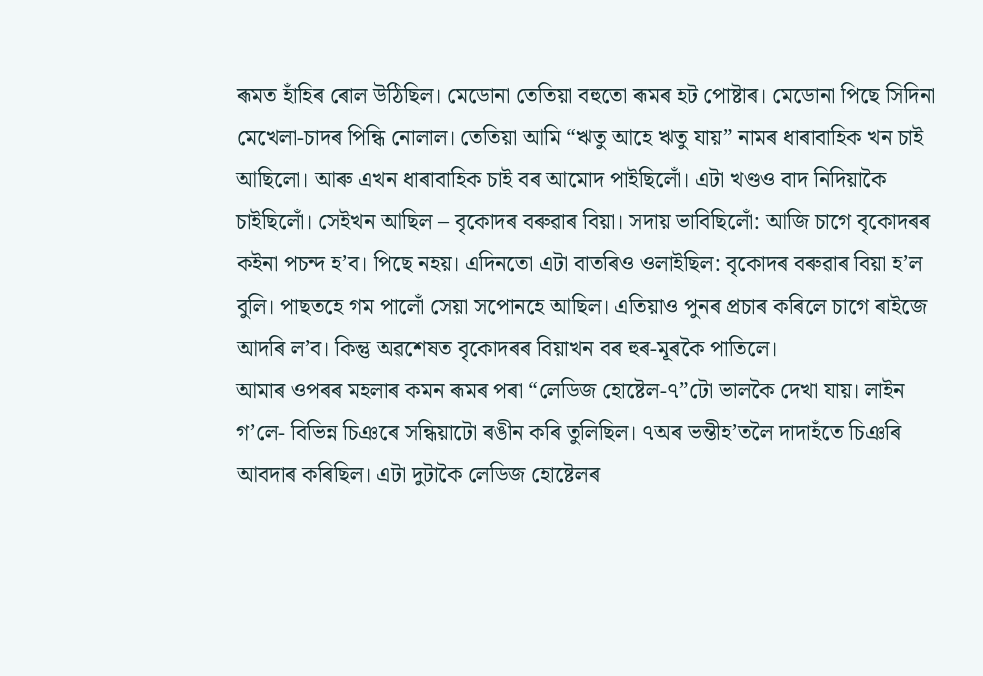ৰূমত হাঁহিৰ ৰোল উঠিছিল। মেডোনা তেতিয়া বহুতো ৰূমৰ হট পোষ্টাৰ। মেডোনা পিছে সিদিনা মেখেলা-চাদৰ পিন্ধি নোলাল। তেতিয়া আমি “ঋতু আহে ঋতু যায়” নামৰ ধাৰাবাহিক খন চাই আছিলো। আৰু এখন ধাৰাবাহিক চাই বৰ আমোদ পাইছিলোঁ। এটা খণ্ডও বাদ নিদিয়াকৈ চাইছিলোঁ। সেইখন আছিল – বৃকোদৰ বৰুৱাৰ বিয়া। সদায় ভাবিছিলোঁ: আজি চাগে বৃকোদৰৰ কইনা পচন্দ হ’ব। পিছে নহয়। এদিনতো এটা বাতৰিও ওলাইছিল: বৃকোদৰ বৰুৱাৰ বিয়া হ’ল বুলি। পাছতহে গম পালোঁ সেয়া সপোনহে আছিল। এতিয়াও পুনৰ প্ৰচাৰ কৰিলে চাগে ৰাইজে আদৰি ল’ব। কিন্তু অৱশেষত বৃকোদৰৰ বিয়াখন বৰ হুৰ-মূৰকৈ পাতিলে।
আমাৰ ওপৰৰ মহলাৰ কমন ৰূমৰ পৰা “লেডিজ হোষ্টেল-৭”টো ভালকৈ দেখা যায়। লাইন গ’লে- বিভিন্ন চিঞৰে সন্ধিয়াটো ৰঙীন কৰি তুলিছিল। ৭অৰ ভন্তীহ’তলৈ দাদাহঁতে চিঞৰি আবদাৰ কৰিছিল। এটা দুটাকৈ লেডিজ হোষ্টেলৰ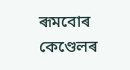ৰূমবোৰ কেণ্ডেলৰ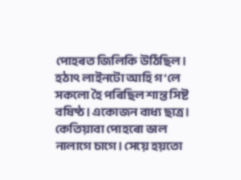পোহৰত জিলিকি উঠিছিল। হঠাৎ লাইনটো আহি গ’লে সকলো হৈ পৰিছিল শান্ত সিষ্ট বষিষ্ঠ। একোজন বাধ্য ছাত্ৰ। কেতিয়াবা পোহৰো ভাল নালাগে চাগে। সেয়ে হয়তো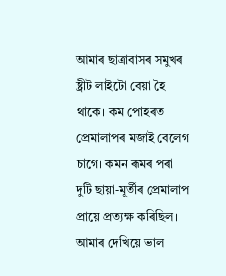আমাৰ ছাত্ৰাবাসৰ সমুখৰ ষ্ট্ৰীট লাইটো বেয়া হৈ থাকে। কম পোহৰত প্ৰেমালাপৰ মজাই বেলেগ চাগে। কমন ৰূমৰ পৰা দুটি ছায়া-মূৰ্তীৰ প্ৰেমালাপ প্ৰায়ে প্ৰত্যক্ষ কৰিছিল। আমাৰ দেখিয়ে ভাল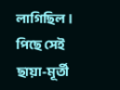লাগিছিল। পিছে সেই ছায়া-মূৰ্তী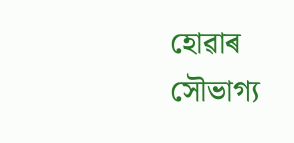হোৱাৰ সৌভাগ্য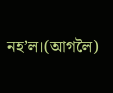নহ’ল।(আগলৈ)